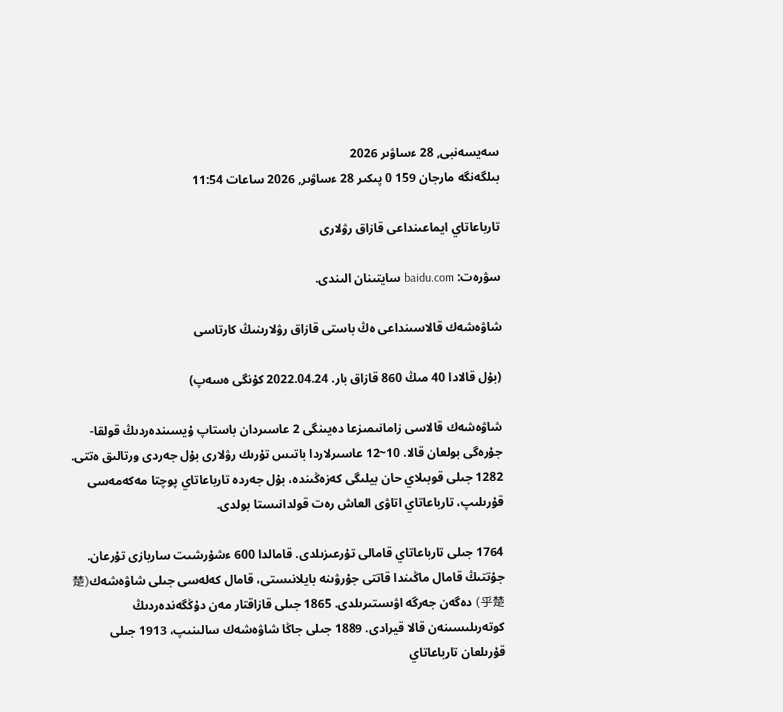سەيسەنبى, 28 ءساۋىر 2026
بىلگەنگە مارجان 159 0 پىكىر 28 ءساۋىر, 2026 ساعات 11:54

تارباعاتاي ايماعىنداعى قازاق رۋلارى

سۋرەت: baidu.com سايتىنان الىندى.

شاۋەشەك قالاسىنداعى ەڭ باستى قازاق رۋلارىنىڭ كارتاسى

(بۇل قالادا 40 مىڭ 860 قازاق بار. 2022.04.24 كۇنگى ەسەپ)

شاۋەشەك قالاسى زامانىمىزعا دەيىنگى 2 عاسىردان باستاپ ۇيسىندەردىڭ قولقا-جۇرەگى بولعان قالا. 10~12 عاسىرلاردا باتىس تۇرىك رۋلارى بۇل جەردى ورتالىق ەتتى. 1282 جىلى قوبىلاي حان بيلىگى كەزەڭىندە، بۇل جەردە تارباعاتاي پوچتا مەكەمەسى قۇرىلىپ، تارباعاتاي اتاۋى العاش رەت قولدانىستا بولدى.

1764 جىلى تارباعاتاي قامالى تۇرعىزىلدى. قامالدا 600 ءشۇرشىت ساربازى تۇرعان. جۇتتىڭ قامال ماڭىندا قاتتى جۇرۋىنە بايلانىستى، قامال كەلەسى جىلى شاۋەشەك(楚乎楚) دەگەن جەرگە اۋىستىرىلدى. 1865 جىلى قازاقتار مەن دۇڭگەندەردىڭ كوتەرىلىسىنەن قالا قيرادى. 1889 جىلى جاڭا شاۋەشەك سالىنىپ، 1913 جىلى قۇرىلعان تارباعاتاي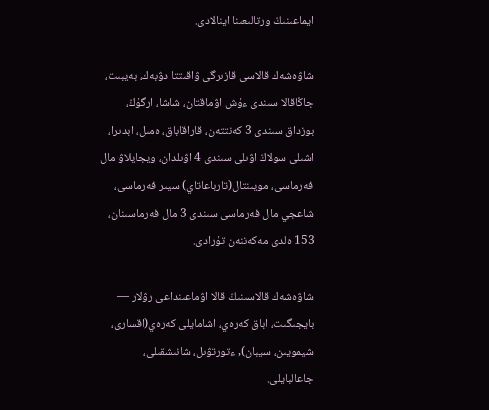ايماعىنىڭ ورتالىعىنا اينالادى.

شاۋەشەك قالاسى قازىرگى ۋاقىتتا دۋبەك، بەيبىت، جاڭاقالا سىندى ءۇش اۋماقتان، شاشا، ارگۇڭ، بوزداق سىندى 3 كەنتتەن، قاراقاباق، ەمىل، ابدىرا، اشىلى سولاڭ اۋىلى سىندى 4 اۋىلدان، ويجايلاۋ مال فەرماسى، مويىنتال(تارباعاتاي) سيىر فەرماسى، شاعجي مال فەرماسى سىندى 3 مال فەرماسىنان، 153 ەلدى مەكەننەن تۇرادى.

شاۋەشەك قالاسىنىڭ قالا اۋماعىنداعى رۋلار — بايجىگىت، اباق كەرەي، اشامايلى كەرەي(اقسارى، شيمويىن، سيبان), ءتورتۋىل، شانىشقىلى، جاعالبايلى.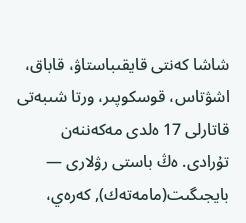شاشا كەنتى قايقىباستاۋ، قاباق، اشۋتاس، قوسكوپىر، ورتا شىبەتى قاتارلى 17 ەلدى مەكەننەن تۇرادى. ەڭ باستى رۋلارى — بايجىگىت(مامەتەك), كەرەي،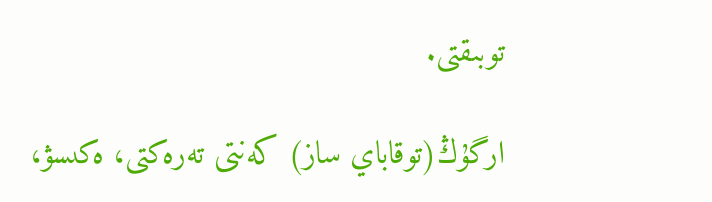توبىقتى.

ارگۇڭ(توقاباي ساز) كەنتى تەرەكتى، ەكىسۋ،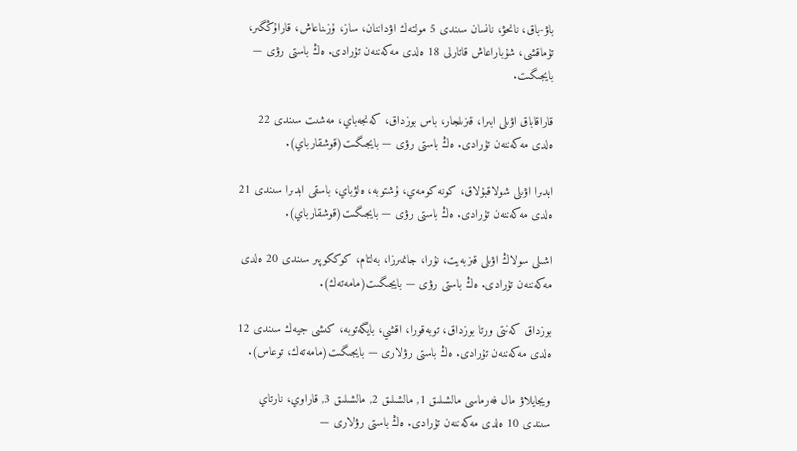باۋ-باق، نانحۋ، نانسان سىندى 5 مولتەك اۋداننان، ساز، ۇزىناعاش، قاراۇڭگىر، تۇماقشى، شۇباراعاش قاتارلى 18 ەلدى مەكەننەن تۇرادى. ەڭ باستى رۋى — بايجىگىت.

قاراقاباق اۋىلى ابىرا، قىزىلجار، باس بوزداق، كەنجەباي، مەشىت سىندى 22 ەلدى مەكەننەن تۇرادى. ەڭ باستى رۋى — بايجىگىت(قوشقارباي).

ابدىرا اۋىلى شولاقبۇلاق، كونە كومەي، ۇشتوبە، ەلۋباي، باسقى ابدىرا سىندى 21 ەلدى مەكەننەن تۇرادى. ەڭ باستى رۋى — بايجىگىت(قوشقارباي).

اشىلى سولاڭ اۋىلى قىزبەيت، نۇرا، جانمىرزا، بەلتام، كوككوپىر سىندى 20 ەلدى مەكەننەن تۇرادى. ەڭ باستى رۋى — بايجىگىت(مامەتەك).

بوزداق كەنتى ورتا بوزداق، توبەقورا، اقشي، بايگەتوبە، كىشى جيەك سىندى 12 ەلدى مەكەننەن تۇرادى. ەڭ باستى رۋلارى — بايجىگىت(مامەتەك، توعاس).

ويجايلاۋ مال فەرماسى مالشىلىق 1, مالشىلىق 2, مالشىلىق 3, قاراوي، نارتاي سىندى 10 ەلدى مەكەننەن تۇرادى. ەڭ باستى رۋلارى —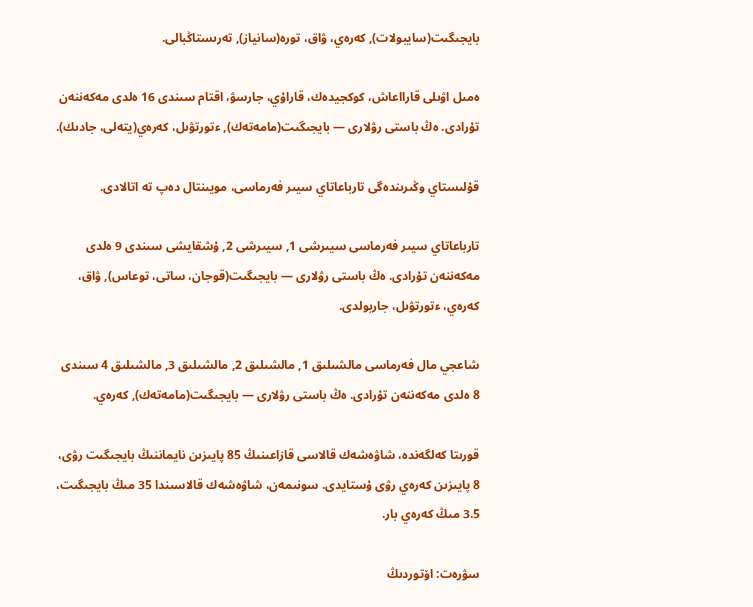بايجىگىت(سايبولات), كەرەي، ۋاق، تورە(سانياز), تەرىستاڭبالى.

ەمىل اۋىلى قارااعاش، كوكجيدەك، قاراۇي، جارسۋ، اقتام سىندى 16 ەلدى مەكەننەن تۇرادى. ەڭ باستى رۋلارى — بايجىگىت(مامەتەك), ءتورتۋىل، كەرەي(يتەلى، جادىك).

قۇلىستاي وڭىرىندەگى تارباعاتاي سيىر فەرماسى، مويىنتال دەپ تە اتالادى.

تارباعاتاي سيىر فەرماسى سيىرشى 1, سيىرشى 2, ۇشقايشى سىندى 9 ەلدى مەكەننەن تۇرادى. ەڭ باستى رۋلارى — بايجىگىت(قوجان، ساتى، توعاس), ۋاق، كەرەي، ءتورتۋىل، جاربولدى.

شاعجي مال فەرماسى مالشىلىق 1, مالشىلىق 2, مالشىلىق 3, مالشىلىق 4 سىندى 8 ەلدى مەكەننەن تۇرادى. ەڭ باستى رۋلارى — بايجىگىت(مامەتەك), كەرەي.

قورىتا كەلگەندە، شاۋەشەك قالاسى قازاعىنىڭ 85 پايىزىن نايماننىڭ بايجىگىت رۋى، 8 پايىزىن كەرەي رۋى ۇستايدى. سونىمەن، شاۋەشەك قالاسىندا 35 مىڭ بايجىگىت، 3.5 مىڭ كەرەي بار.

سۋرەت: اۆتوردىڭ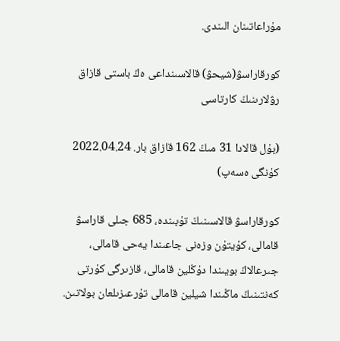مۇراعاتىنان الىندى.

كورقاراسۋ(شيحۋ) قالاسىنداعى ەڭ باستى قازاق رۋلارىنىڭ كارتاسى

(بۇل قالادا 31 مىڭ 162 قازاق بار. 2022.04.24 كۇنگى ەسەپ)

كورقاراسۋ قالاسىنىڭ تۇبىندە، 685 جىلى قاراسۋ قامالى، كۇيتۇن وزەنى جاعىندا يەحى قامالى، جىرعالاڭ بويىندا دۇڭلين قامالى، قازىرگى كۇرتى كەنتىنىڭ ماڭىندا شيلين قامالى تۇرعىزىلعان بولاتىن.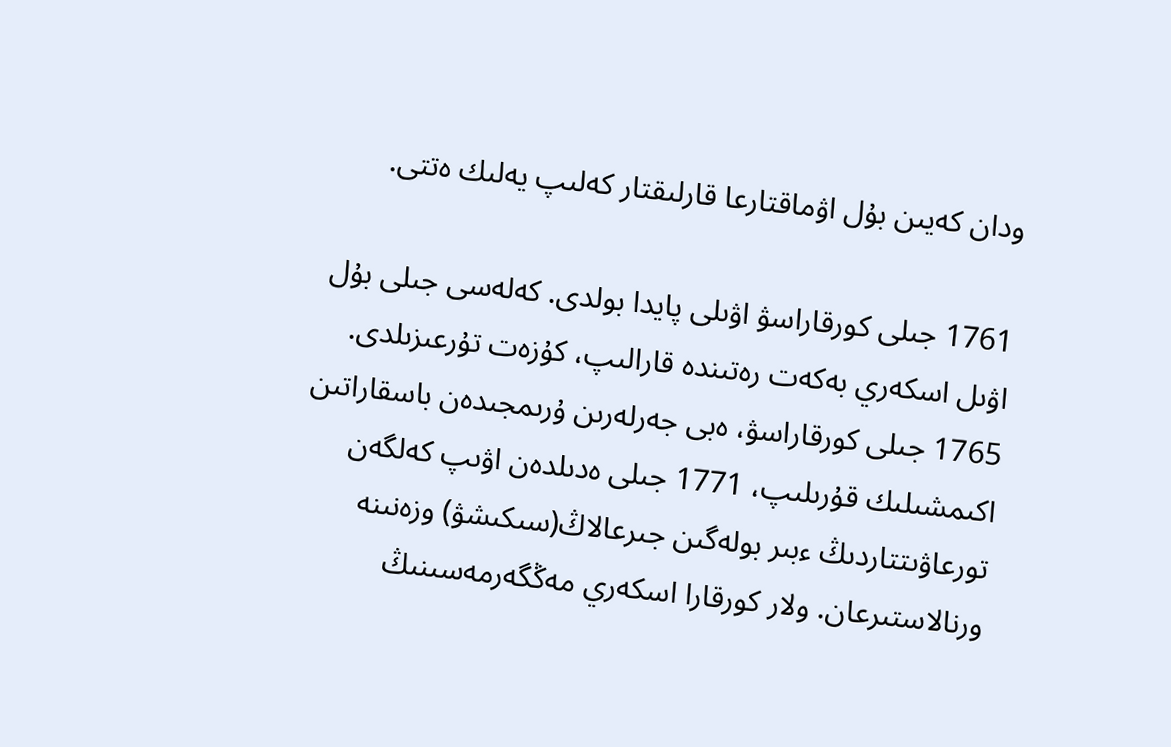ودان كەيىن بۇل اۋماقتارعا قارلىقتار كەلىپ يەلىك ەتتى.

1761 جىلى كورقاراسۋ اۋىلى پايدا بولدى. كەلەسى جىلى بۇل اۋىل اسكەري بەكەت رەتىندە قارالىپ، كۇزەت تۇرعىزىلدى. 1765 جىلى كورقاراسۋ، ەبى جەرلەرىن ۇرىمجىدەن باسقاراتىن اكىمشىلىك قۇرىلىپ، 1771 جىلى ەدىلدەن اۋىپ كەلگەن تورعاۋىتتاردىڭ ءبىر بولەگىن جىرعالاڭ(سىكىشۋ) وزەنىنە ورنالاستىرعان. ولار كورقارا اسكەري مەڭگەرمەسىنىڭ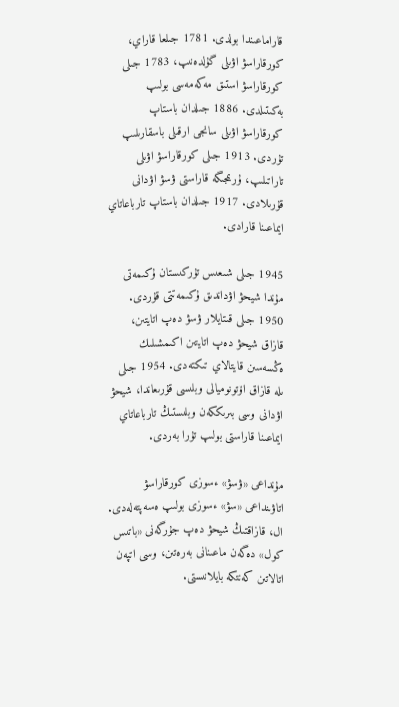قاراماعىندا بولدى. 1781 جىلعا قاراي، كورقاراسۋ اۋىلى گۇلدەنىپ، 1783 جىلى كورقاراسۋ استىق مەكەمەسى بولىپ بەكىتىلدى. 1886 جىلدان باستاپ كورقاراسۋ اۋىلى سانجى ارقىلى باسقارىلىپ تۇردى. 1913 جىلى كورقاراسۋ اۋىلى تاراتىلىپ، ۇرىمجىگە قاراستى ۋسۋ اۋدانى قۇرىلادى. 1917 جىلدان باستاپ تارباعاتاي ايماعىنا قارادى.

1945 جىلى شىعىس تۇركىستان ۇكىمەتى مۇندا شيحۋ اۋداندىق ۇكىمەتتى قۇردى. 1950 جىلى قىتايلار ۋسۋ دەپ اتايتىن، قازاق شيحۋ دەپ اتايتىن اكىمشىلىك ەڭسەسىن قايتالاي تىكتەدى. 1954 جىلى ىلە قازاق اۆتونوميالى وبلىسى قۇرىعاندا، شيحۋ اۋدانى وسى بىرىككەن وبلىستىڭ تارباعاتاي ايماعىنا قاراستى بولىپ تۇرا بەردى.

مۇنداعى «ۋسۋ» ءسوزى كورقاراسۋ اتاۋىنداعى «سۋ» ءسوزى بولىپ ەسەپتەلەدى. ال، قازاقتىڭ شيحۋ دەپ جۇرگەنى «باتىس كول» دەگەن ماعىنانى بەرەتىن، وسى اتپەن اتالاتىن كەنتكە بايلانىستى.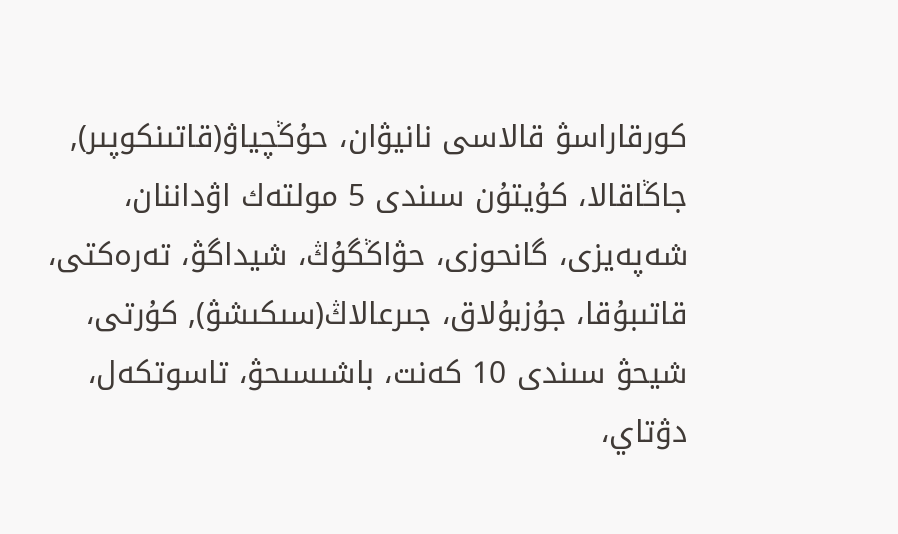كورقاراسۋ قالاسى نانيۋان، حۇڭچياۋ(قاتىنكوپىر), جاڭاقالا، كۇيتۇن سىندى 5 مولتەك اۋداننان، شەپەيزى، گانحوزى، حۋاڭگۇڭ، شيداگۋ، تەرەكتى، قاتىبۇقا، جۇزبۇلاق، جىرعالاڭ(سىكىشۋ), كۇرتى، شيحۋ سىندى 10 كەنت، باشىسىحۋ، تاسوتكەل، دۋتاي،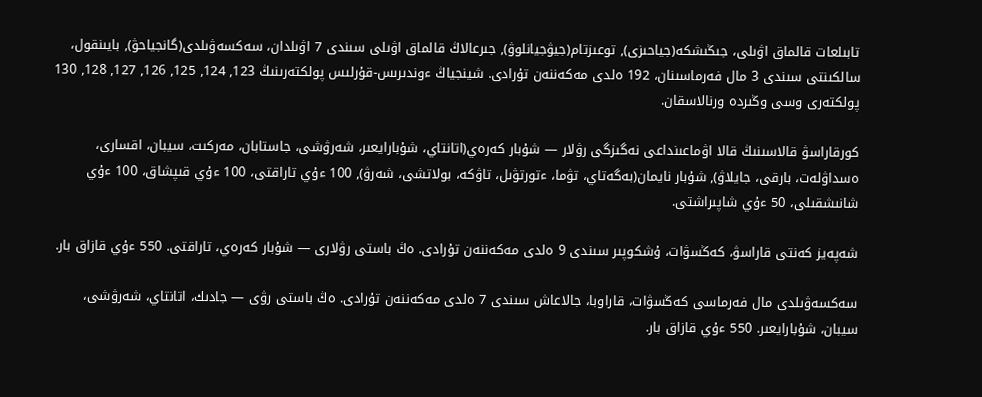تابىلعات قالماق اۋىلى، جىڭىشكە(جياحىزى), توعىزتام(جيۋجيانلوۋ), جىرعالاڭ قالماق اۋىلى سىندى 7 اۋىلدان، سەكسەۋىلدى(گانجياحۋ), بايىنقول، سالكىنتى سىندى 3 مال فەرماسىنان، 192 ەلدى مەكەننەن تۇرادى. شينجياڭ ءوندىرىس-قۇرلىس پولكتەرىنىڭ 123, 124, 125, 126, 127, 128, 130 پولكتەرى وسى وڭىردە ورنالاسقان.

كورقاراسۋ قالاسىنىڭ قالا اۋماعىنداعى نەگىزگى رۋلار — شۇبار كەرەي(اتانتاي، شۇبارايعىر، شەرۋشى، جاستابان، مەركىت، سيبان، اقسارى، ەسداۋلەت، بارقى، جايلاۋ), شۇبار نايمان(بەگەتاي، تۋما، ءتورتۋىل، تاۋكە، بولاتشى، شەرۋ), 100 ءۇي تاراقتى، 100 ءۇي قىپشاق، 100 ءۇي شانىشقىلى، 50 ءۇي شاپىراشتى.

شەپەيز كەنتى قاراسۋ، كەڭسۋات، ۇشكوپىر سىندى 9 ەلدى مەكەننەن تۇرادى. ەڭ باستى رۋلارى — شۇبار كەرەي، تاراقتى. 550 ءۇي قازاق بار.

سەكسەۋىلدى مال فەرماسى كەڭسۋات، قاراوبا، جالاعاش سىندى 7 ەلدى مەكەننەن تۇرادى. ەڭ باستى رۋى — جادىك، اتانتاي، شەرۋشى، سيبان، شۇبارايعىر. 550 ءۇي قازاق بار.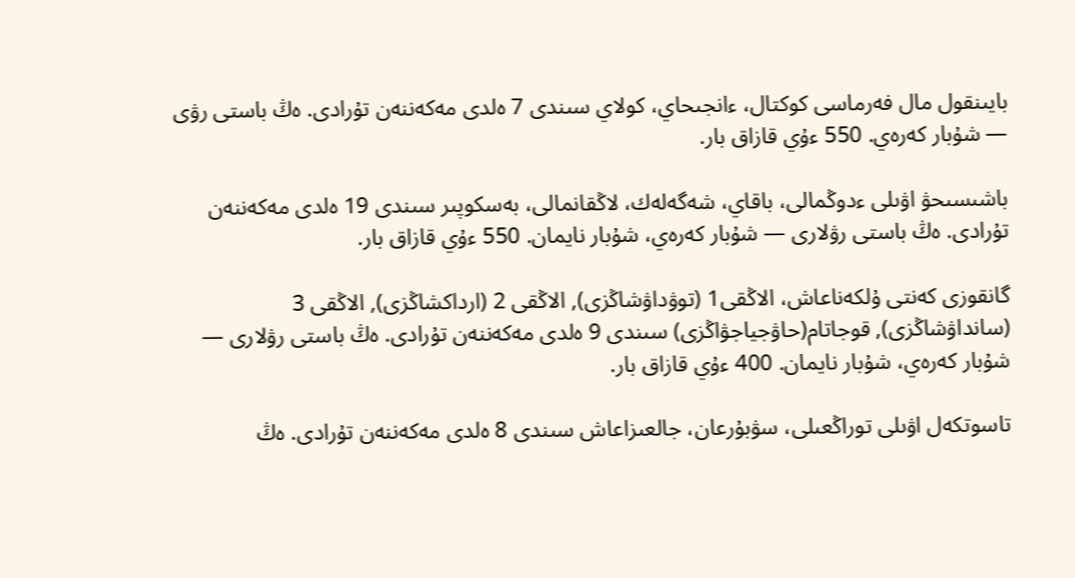بايىنقول مال فەرماسى كوكتال، ءانجىحاي، كولاي سىندى 7 ەلدى مەكەننەن تۇرادى. ەڭ باستى رۋى — شۇبار كەرەي. 550 ءۇي قازاق بار.

باشىسىحۋ اۋىلى ءدوڭمالى، باقاي، شەگەلەك، لاڭقانمالى، بەسكوپىر سىندى 19 ەلدى مەكەننەن تۇرادى. ەڭ باستى رۋلارى — شۇبار كەرەي، شۇبار نايمان. 550 ءۇي قازاق بار.

گانقوزى كەنتى ۇلكەناعاش، الاڭقى1 (توۋداۋشاڭزى), الاڭقى 2 (ارداكشاڭزى), الاڭقى 3 (سانداۋشاڭزى), قوجاتام(حاۋجياجۋاڭزى) سىندى 9 ەلدى مەكەننەن تۇرادى. ەڭ باستى رۋلارى — شۇبار كەرەي، شۇبار نايمان. 400 ءۇي قازاق بار.

تاسوتكەل اۋىلى توراڭعىلى، سۋبۇرعان، جالعىزاعاش سىندى 8 ەلدى مەكەننەن تۇرادى. ەڭ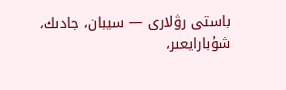باستى رۋلارى — سيبان، جادىك، شۇبارايعىر،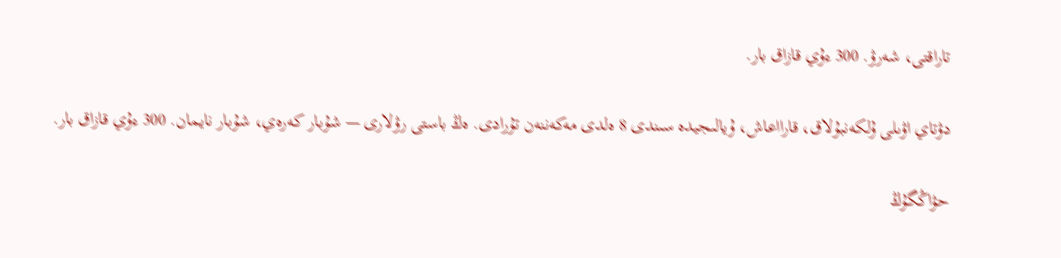تاراقتى، شەرۋ. 300 ءۇي قازاق بار.

دۋتاي اۋىلى ۇلكەنبۇلاق، قارااعاش، ۇيالىجيدە سىندى 8 ەلدى مەكەننەن تۇرادى. ەڭ باستى رۋلارى — شۇبار كەرەي، شۇبار نايمان. 300 ءۇي قازاق بار.

حۋاڭگۇڭ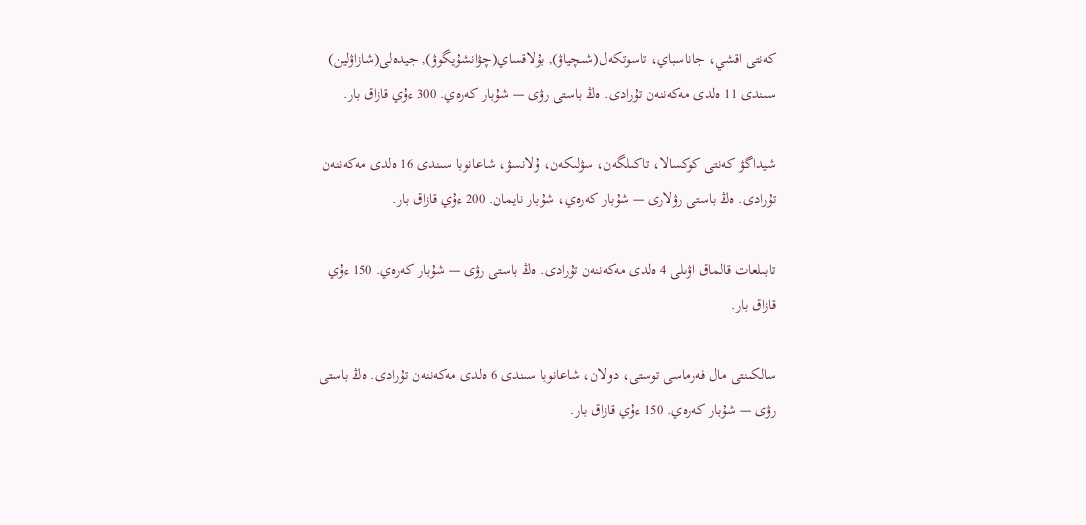كەنتى اقشي، جاناسباي، تاسوتكەل(شىچياۋ), بۇلاقساي(چۋانشۇيگوۋ), جيدەلى(شازاۋلين) سىندى 11 ەلدى مەكەننەن تۇرادى. ەڭ باستى رۋى — شۇبار كەرەي. 300 ءۇي قازاق بار.

شيداگۋ كەنتى كوكسالا، تاكىلگەن، سۋلىكەن، ۇلانسۋ، شاعانوبا سىندى 16 ەلدى مەكەننەن تۇرادى. ەڭ باستى رۋلارى — شۇبار كەرەي، شۇبار نايمان. 200 ءۇي قازاق بار.

تابىلعات قالماق اۋىلى 4 ەلدى مەكەننەن تۇرادى. ەڭ باستى رۋى — شۇبار كەرەي. 150 ءۇي قازاق بار.

سالكىنتى مال فەرماسى توستى، دولان، شاعانوبا سىندى 6 ەلدى مەكەننەن تۇرادى. ەڭ باستى رۋى — شۇبار كەرەي. 150 ءۇي قازاق بار.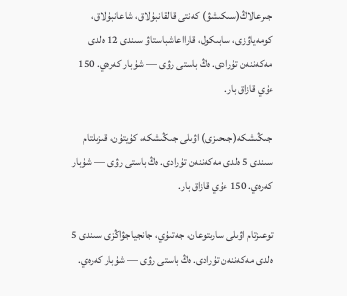جىرعالاڭ(سىكىشۋ) كەنتى قالقانبۇلاق، شاعانبۇلاق، كومەياۋزى، سابىكول، قارااعاشباستاۋ سىندى 12 ەلدى مەكەننەن تۇرادى. ەڭ باستى رۋى — شۇبار كەرەي. 150 ءۇي قازاق بار.

جىڭىشكە(جىحىزى) اۋىلى جىڭىشكە، كۇيتۇن، قىزىلتام سىندى 5 ەلدى مەكەننەن تۇرادى. ەڭ باستى رۋى — شۇبار كەرەي. 150 ءۇي قازاق بار.

توعىزتام اۋىلى سارىتوعان، جەتىۇي، جانجياجۋاڭزى سىندى 5 ەلدى مەكەننەن تۇرادى. ەڭ باستى رۋى — شۇبار كەرەي.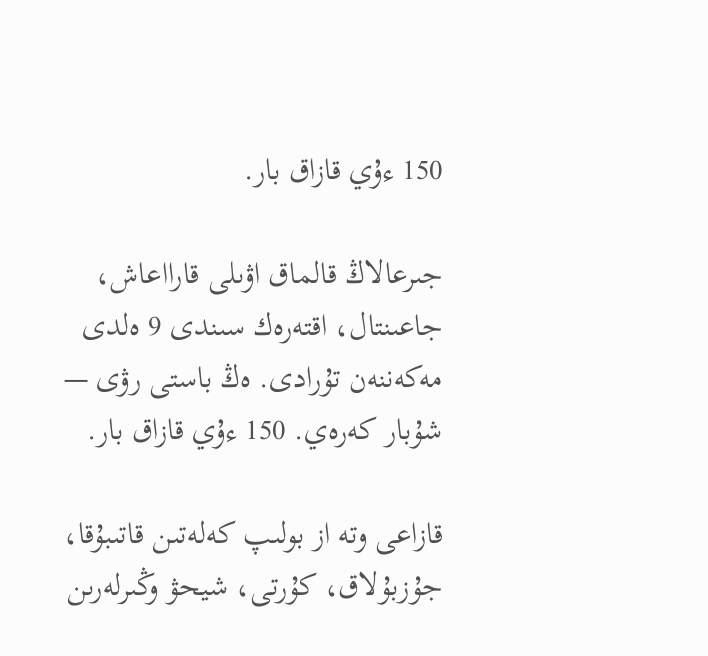150 ءۇي قازاق بار.

جىرعالاڭ قالماق اۋىلى قارااعاش، جاعىنتال، اقتەرەك سىندى 9 ەلدى مەكەننەن تۇرادى. ەڭ باستى رۋى — شۇبار كەرەي. 150 ءۇي قازاق بار.

قازاعى وتە از بولىپ كەلەتىن قاتىبۇقا، جۇزبۇلاق، كۇرتى، شيحۋ وڭىرلەرىن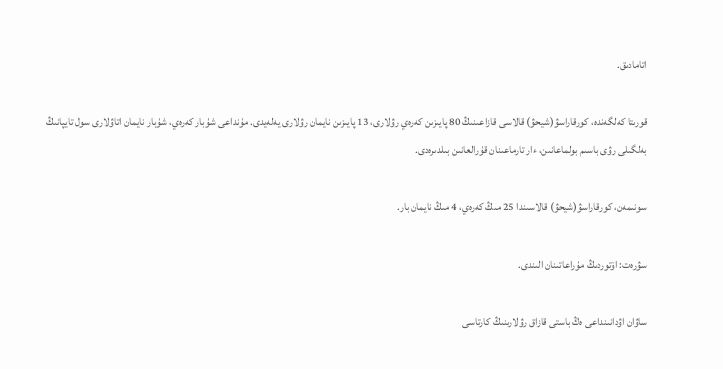اتامادىق.

قورىتا كەلگەندە، كورقاراسۋ(شيحۋ) قالاسى قازاعىنىڭ 80 پايىزىن كەرەي رۋلارى، 13 پايىزىن نايمان رۋلارى يەلەيدى. مۇنداعى شۇبار كەرەي، شۇبار نايمان اتاۋلارى سول تايپانىڭ بەلگىلى رۋى باسىم بولماعانىن، ءار تارماعىنان قۇرالعانىن بىلدىرەدى.

سونىمەن، كورقاراسۋ(شيحۋ) قالاسىندا 25 مىڭ كەرەي، 4 مىڭ نايمان بار.

سۋرەت: اۆتوردىڭ مۇراعاتىنان الىندى.

ساۋان اۋدانىنداعى ەڭ باستى قازاق رۋلارىنىڭ كارتاسى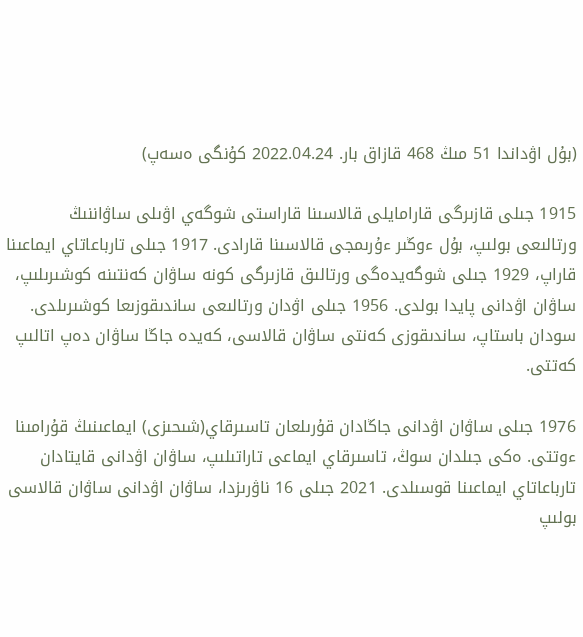(بۇل اۋداندا 51 مىڭ 468 قازاق بار. 2022.04.24 كۇنگى ەسەپ)

1915 جىلى قازىرگى قارامايلى قالاسىنا قاراستى شوگەي اۋىلى ساۋاننىڭ ورتالىعى بولىپ، بۇل ءوڭىر ءۇرىمجى قالاسىنا قارادى. 1917 جىلى تارباعاتاي ايماعىنا قاراپ، 1929 جىلى شوگەيدەگى ورتالىق قازىرگى كونە ساۋان كەنتىنە كوشىرىلىپ، ساۋان اۋدانى پايدا بولدى. 1956 جىلى اۋدان ورتالىعى ساندىقوزىعا كوشىرىلدى. سودان باستاپ، ساندىقوزى كەنتى ساۋان قالاسى، كەيدە جاڭا ساۋان دەپ اتالىپ كەتتى.

1976 جىلى ساۋان اۋدانى جاڭادان قۇرىلعان تاسىرقاي(شىحىزى) ايماعىنىڭ قۇرامىنا ءوتتى. ەكى جىلدان سوڭ، تاسىرقاي ايماعى تاراتىلىپ، ساۋان اۋدانى قايتادان تارباعاتاي ايماعىنا قوسىلدى. 2021 جىلى 16 ناۋرىزدا، ساۋان اۋدانى ساۋان قالاسى بولىپ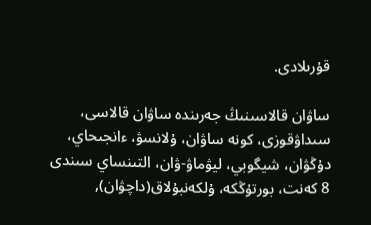قۇرىلادى.

ساۋان قالاسىنىڭ جەرىندە ساۋان قالاسى، سىداۋقوزى، كونە ساۋان، ۇلانسۋ، ءانجىحاي، دۇڭۋان، شيگوبي، ليۋماۋ-ۋان، التىنساي سىندى 8 كەنت، بورتۇڭكە، ۇلكەنبۇلاق(داچۋان),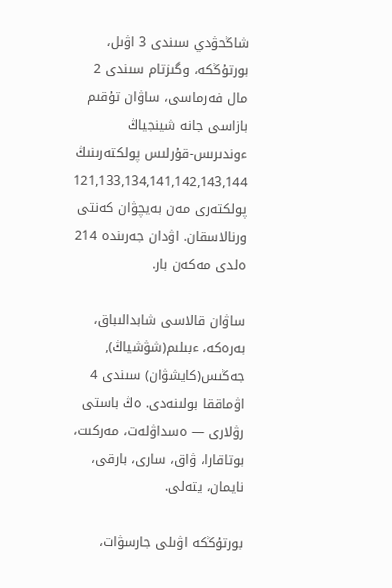شاڭحۋدي سىندى 3 اۋىل، بورتۇڭكە، وگىزتام سىندى 2 مال فەرماسى، ساۋان تۇقىم بازاسى جانە شينجياڭ ءوندىرىس-قۇرلىس پولكتەرىنىڭ 121,133,134,141,142,143,144 پولكتەرى مەن بەيچۋان كەنتى ورنالاسقان. اۋدان جەرىندە 214 ەلدى مەكەن بار.

ساۋان قالاسى شابدالىباق، بەرەكە، ءبىلىم(شۋشياڭ), جەڭىس(كايشۋان) سىندى 4 اۋماققا بولىنەدى. ەڭ باستى رۋلارى — ەسداۋلەت، مەركىت، بوتاقارا، ۋاق، سارى، بارقى، نايمان، يتەلى.

بورتۇڭكە اۋىلى جارسۋات،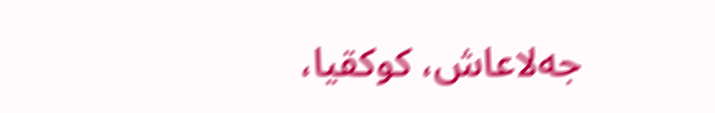جەلاعاش، كوكقيا،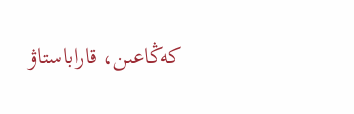كەڭاعىن، قاراباستاۋ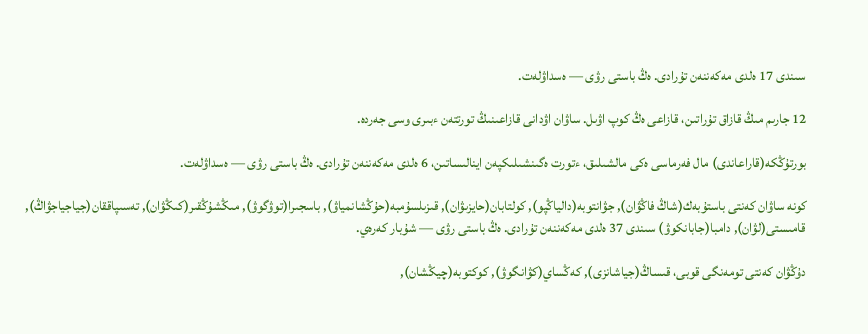سىندى 17 ەلدى مەكەننەن تۇرادى. ەڭ باستى رۋى — ەسداۋلەت.

12 جارىم مىڭ قازاق تۇراتىن، قازاعى ەڭ كوپ اۋىل. ساۋان اۋدانى قازاعىنىڭ تورتتەن ءبىرى وسى جەردە.

بورتۇڭكە(قاراعاندى) مال فەرماسى ەكى مالشىلىق، ءتورت ەگىنشىلىكپەن اينالىساتىن، 6 ەلدى مەكەننەن تۇرادى. ەڭ باستى رۋى — ەسداۋلەت.

كونە ساۋان كەنتى باستۇبەك(شاڭ فاڭۋان), جۋانتوبە(دالياڭپو), كولتابان(حايزىۋان), قىزىلسۇمبە(حۇڭشانمياۋ), باسجىرا(توۋگوۋ), مىڭشۇڭقىر(كىڭۋان), تەسىپاققان(جياجياجۋاڭ), قامىستى(لۋان), دامبا(جابانكوۋ) سىندى 37 ەلدى مەكەننەن تۇرادى. ەڭ باستى رۋى — شۇبار كەرەي.

دۇڭۋان كەنتى تومەنگى قوبى، قىساڭ(جياشانزى), كەڭساي(كۋانگوۋ), كوكتوبە(چيڭشان),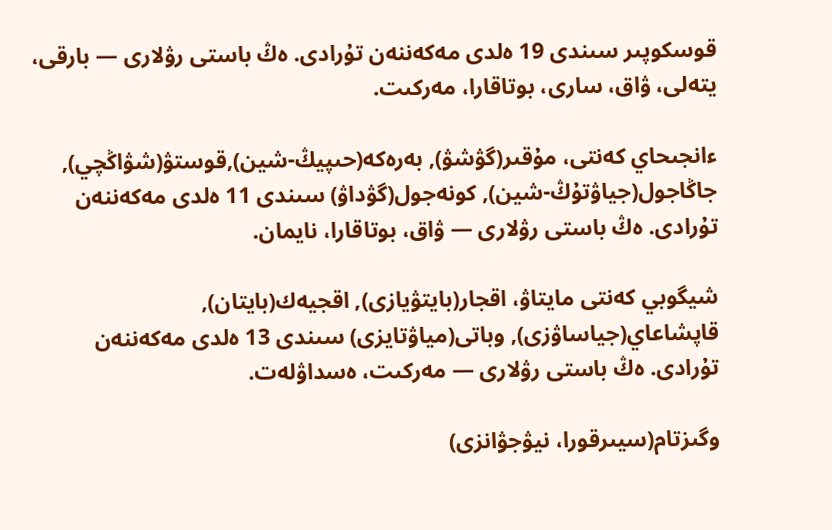قوسكوپىر سىندى 19 ەلدى مەكەننەن تۇرادى. ەڭ باستى رۋلارى — بارقى، يتەلى، ۋاق، سارى، بوتاقارا، مەركىت.

ءانجىحاي كەنتى، مۇقىر(گۋشۋ), بەرەكە(حىپيڭ-شين),قوستۋ(شۋاڭچي), جاڭاجول(جياۋتۇڭ-شين), كونەجول(گۋداۋ) سىندى 11 ەلدى مەكەننەن تۇرادى. ەڭ باستى رۋلارى — ۋاق، بوتاقارا، نايمان.

شيگوبي كەنتى مايتاۋ، اقجار(بايتۋيازى), اقجيەك(بايتان), قاپشاعاي(جياساۋزى), وباتى(مياۋتايزى) سىندى 13 ەلدى مەكەننەن تۇرادى. ەڭ باستى رۋلارى — مەركىت، ەسداۋلەت.

وگىزتام(سيىرقورا، نيۋجۋانزى)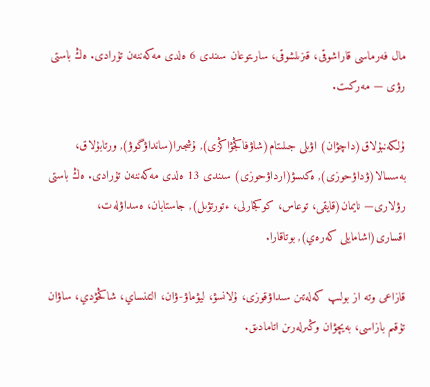مال فەرماسى قاراشوقى، قىزىلشوقى، سارىتوعان سىندى 6 ەلدى مەكەننەن تۇرادى. ەڭ باستى رۋى — مەركىت.

ۇلكەنبۇلاق(داچۋان) اۋىلى جىلىتام(شاۋفاڭجۋاڭزى), ۇشجىرا(سانداۋگوۋ), ورتابۇلاق، بەسسالا(ۋداۋحوزى), ەكىسۋ(ارداۋحوزى) سىندى 13 ەلدى مەكەننەن تۇرادى. ەڭ باستى رۋلارى— نايمان(قايقى، توعاس، كوكجارلى، ءتورتۋىل), جاستابان، ەسداۋلەت، اقسارى(اشامايلى كەرەي), بوتاقارا.

قازاعى وتە از بولىپ كەلەتىن سىداۋقوزى، ۇلانسۋ، ليۋماۋ-ۋان، التىنساي، شاڭحۋدي، ساۋان تۇقىم بازاسى، بەيچۋان وڭىرلەرىن اتامادىق.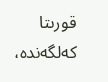قورىتا كەلگەندە،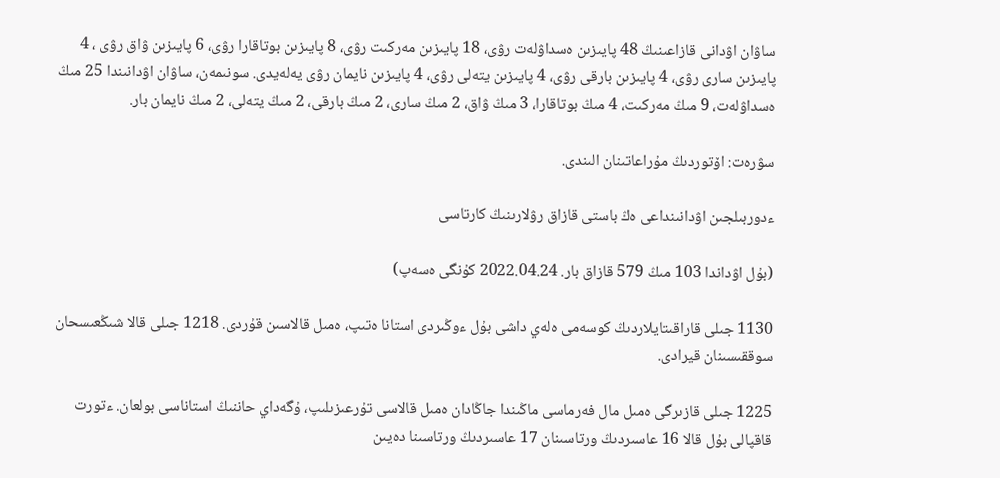ساۋان اۋدانى قازاعىنىڭ 48 پايىزىن ەسداۋلەت رۋى، 18 پايىزىن مەركىت رۋى، 8 پايىزىن بوتاقارا رۋى، 6 پايىزىن ۋاق رۋى ، 4 پايىزىن سارى رۋى، 4 پايىزىن بارقى رۋى، 4 پايىزىن يتەلى رۋى، 4 پايىزىن نايمان رۋى يەلەيدى. سونىمەن، ساۋان اۋدانىندا 25 مىڭ ەسداۋلەت، 9 مىڭ مەركىت، 4 مىڭ بوتاقارا، 3 مىڭ ۋاق، 2 مىڭ سارى، 2 مىڭ بارقى، 2 مىڭ يتەلى، 2 مىڭ نايمان بار.

سۋرەت: اۆتوردىڭ مۇراعاتىنان الىندى.

ءدوربىلجىن اۋدانىنداعى ەڭ باستى قازاق رۋلارىنىڭ كارتاسى

(بۇل اۋداندا 103 مىڭ 579 قازاق بار. 2022.04.24 كۇنگى ەسەپ)

1130 جىلى قاراقىتايلاردىڭ كوسەمى ەلەي داشى بۇل ءوڭىردى استانا ەتىپ، ەمىل قالاسىن قۇردى. 1218 جىلى قالا شىڭعىسحان سوققىسىنان قيرادى.

1225 جىلى قازىرگى ەمىل مال فەرماسى ماڭىندا جاڭادان ەمىل قالاسى تۇرعىزىلىپ، ۇگەداي حاننىڭ استاناسى بولعان. ءتورت قاقپالى بۇل قالا 16 عاسىردىڭ ورتاسىنان 17 عاسىردىڭ ورتاسىنا دەيىن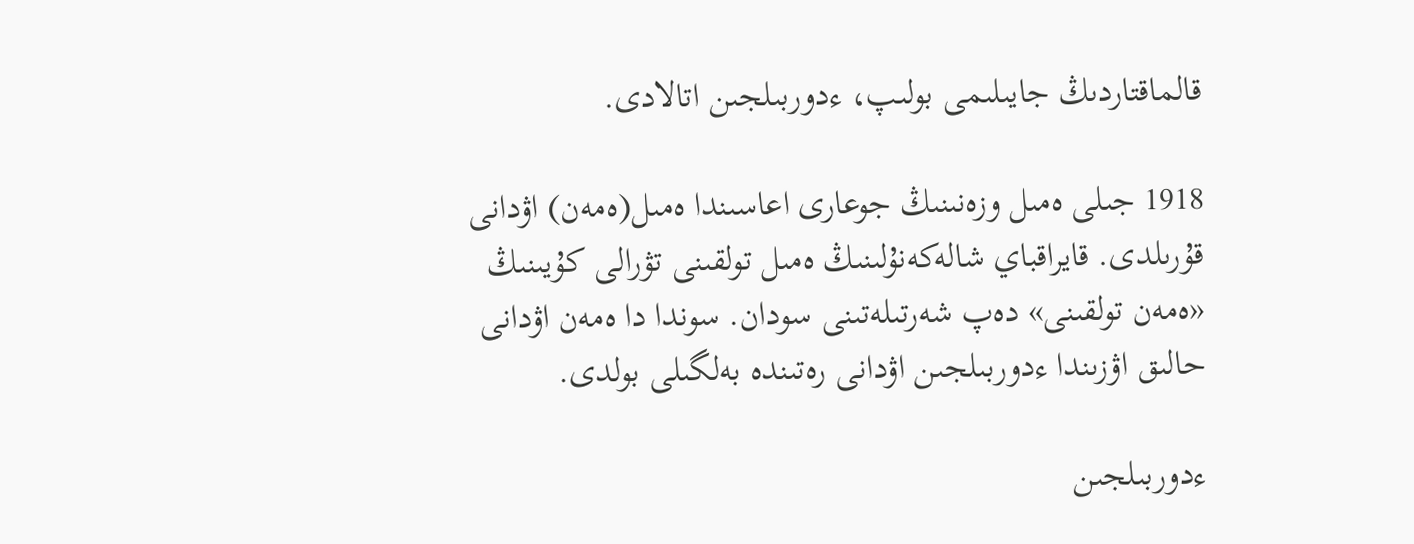قالماقتاردىڭ جايىلىمى بولىپ، ءدوربىلجىن اتالادى.

1918 جىلى ەمىل وزەنىنىڭ جوعارى اعاسىندا ەمىل(ەمەن) اۋدانى قۇرىلدى. قايراقباي شالەكەنۇلىنىڭ ەمىل تولقىنى تۋرالى كۇيىنىڭ «ەمەن تولقىنى» دەپ شەرتىلەتىنى سودان. سوندا دا ەمەن اۋدانى حالىق اۋزىندا ءدوربىلجىن اۋدانى رەتىندە بەلگىلى بولدى.

ءدوربىلجىن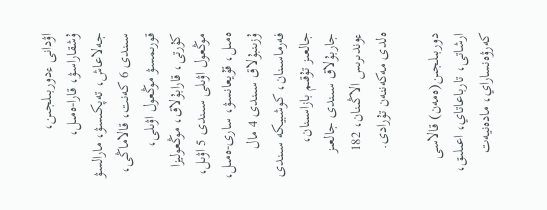اۋدانى ءدوربىلجىن، ۇشقاراسۋ، قارا-ەمىل، جەلاعاش، تەپكىسۋ، مارالسۋ سىندى 6 كەنت، قالاماڭى، قورىمسۋ موڭعول اۋىلى، كۇرتى، قارابۇلاق، موڭعوليزا موڭعول اۋىلى سىندى 5 اۋىل، ەمىل، قۇيعانسۋ، سارى-ەمىل، ۇزىنبۇلاق سىندى 4 مال فەرماسىنان، كوشبيكە سىندى جالعىز تۇقىم بازاسىنان، جاربۇلاق سىندى جالعىز ءوندىرىس الاڭىنان، 182 ەلدى مەكەننەن تۇرادى.

دوربىلجىن(ەمەن) قالاسى ارشاتى، تارباعاتاي، اعىلىق، كەرۋەنساراي، مادەنيەت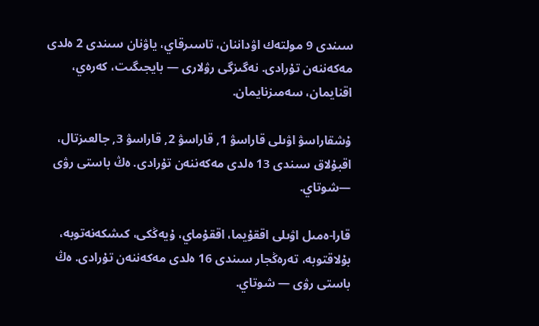سىندى 9 مولتەك اۋداننان، تاسىرقاي، ياۋنان سىندى 2 ەلدى مەكەننەن تۇرادى. نەگىزگى رۋلارى — بايجىگىت، كەرەي، اقنايمان، سەمىزنايمان.

ۇشقاراسۋ اۋىلى قاراسۋ 1, قاراسۋ 2, قاراسۋ 3, جالعىزتال، اقبۇلاق سىندى 13 ەلدى مەكەننەن تۇرادى. ەڭ باستى رۋى —شوتاي.

قارا-ەمىل اۋىلى اققۇيما، اققۇماي، ۇيەڭكى، كىشكەنەتوبە، بۇلاقتوبە، تەرەڭجار سىندى 16 ەلدى مەكەننەن تۇرادى. ەڭ باستى رۋى — شوتاي.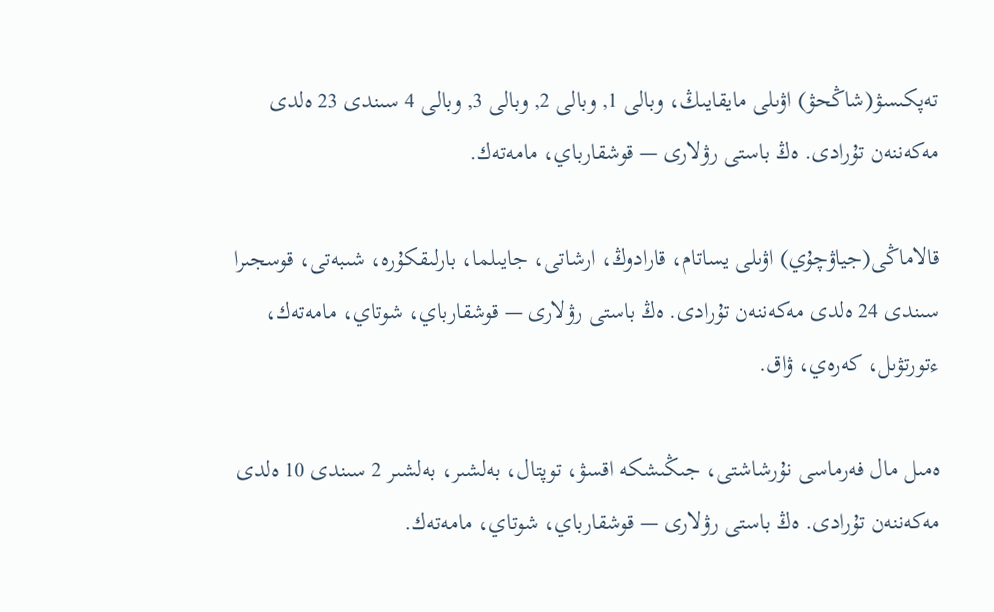تەپكىسۋ(شاڭحۋ) اۋىلى مايقايىڭ، وبالى 1, وبالى 2, وبالى 3, وبالى 4 سىندى 23 ەلدى مەكەننەن تۇرادى. ەڭ باستى رۋلارى — قوشقارباي، مامەتەك.

قالاماڭى(جياۋچۇي) اۋىلى يساتام، قارادوڭ، ارشاتى، جايىلما، بارلىقكۇرە، شىبەتى، قوسجىرا سىندى 24 ەلدى مەكەننەن تۇرادى. ەڭ باستى رۋلارى — قوشقارباي، شوتاي، مامەتەك، ءتورتۋىل، كەرەي، ۋاق.

ەمىل مال فەرماسى نۇرشاشتى، جىڭىشكە اقسۋ، توپتال، بەلشىر، بەلشىر 2 سىندى 10 ەلدى مەكەننەن تۇرادى. ەڭ باستى رۋلارى — قوشقارباي، شوتاي، مامەتەك.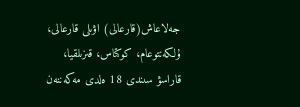جەلاعاش(قارعالى) اۋىلى قارعالى، ۇلكەنتوعام، كوكتاس، قىزىلقيا، قاراسۋ سىندى 18 ەلدى مەكەننەن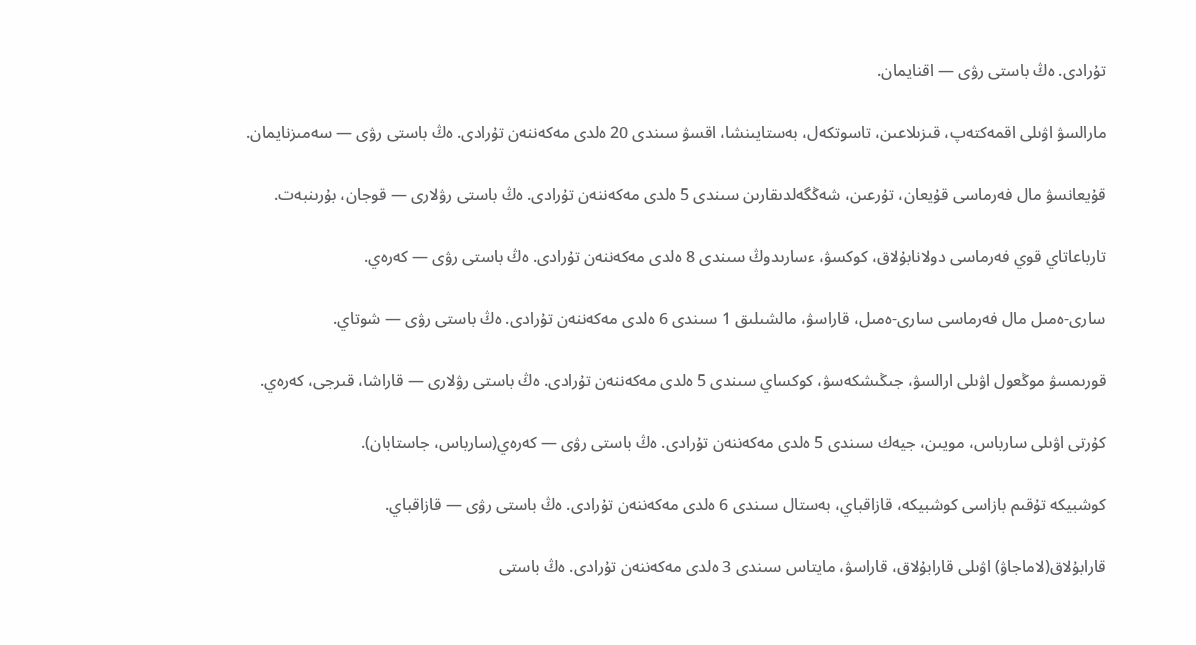تۇرادى. ەڭ باستى رۋى — اقنايمان.

مارالسۋ اۋىلى اقمەكتەپ، قىزىلاعىن، تاسوتكەل، بەستايىنشا، اقسۋ سىندى 20 ەلدى مەكەننەن تۇرادى. ەڭ باستى رۋى — سەمىزنايمان.

قۇيعانسۋ مال فەرماسى قۇيعان، تۇرعىن، شەڭگەلدىقارىن سىندى 5 ەلدى مەكەننەن تۇرادى. ەڭ باستى رۋلارى — قوجان، بۇرىنبەت.

تارباعاتاي قوي فەرماسى دولانابۇلاق، كوكسۋ، ءسارىدوڭ سىندى 8 ەلدى مەكەننەن تۇرادى. ەڭ باستى رۋى — كەرەي.

سارى-ەمىل مال فەرماسى سارى-ەمىل، قاراسۋ، مالشىلىق 1 سىندى 6 ەلدى مەكەننەن تۇرادى. ەڭ باستى رۋى — شوتاي.

قورىمسۋ موڭعول اۋىلى ارالسۋ، جىڭىشكەسۋ، كوكساي سىندى 5 ەلدى مەكەننەن تۇرادى. ەڭ باستى رۋلارى — قاراشا، قىرجى، كەرەي.

كۇرتى اۋىلى سارباس، مويىن، جيەك سىندى 5 ەلدى مەكەننەن تۇرادى. ەڭ باستى رۋى — كەرەي(سارباس، جاستابان).

كوشبيكە تۇقىم بازاسى كوشبيكە، قازاقباي، بەستال سىندى 6 ەلدى مەكەننەن تۇرادى. ەڭ باستى رۋى — قازاقباي.

قارابۇلاق(لاماجاۋ) اۋىلى قارابۇلاق، قاراسۋ، مايتاس سىندى 3 ەلدى مەكەننەن تۇرادى. ەڭ باستى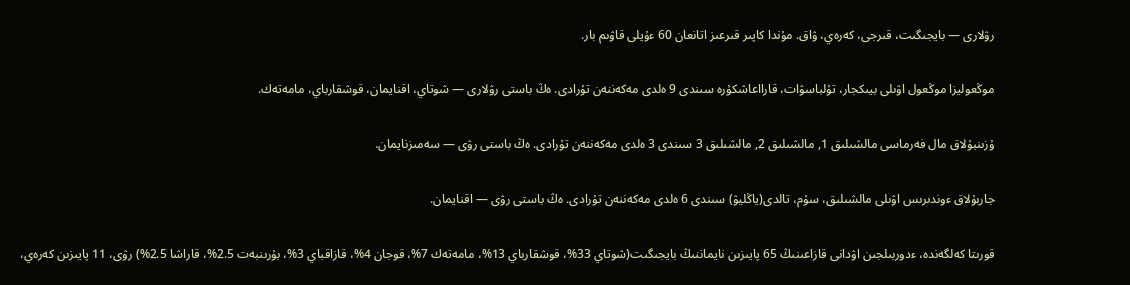رۋلارى — بايجىگىت، قىرجى، كەرەي، ۋاق. مۇندا كاپىر قىرعىز اتانعان 60 ءۇيلى قاۋىم بار.

موڭعوليزا موڭعول اۋىلى بيىكجار، تۇلباسۋات، قارااعاشكۇرە سىندى 9 ەلدى مەكەننەن تۇرادى. ەڭ باستى رۋلارى — شوتاي، اقنايمان، قوشقارباي، مامەتەك.

ۇزىنبۇلاق مال فەرماسى مالشىلىق 1, مالشىلىق 2, مالشىلىق 3 سىندى 3 ەلدى مەكەننەن تۇرادى. ەڭ باستى رۋى — سەمىزنايمان.

جاربۇلاق ءوندىرىس اۋىلى مالشىلىق، سۇم، تالدى(ياڭليۋ) سىندى 6 ەلدى مەكەننەن تۇرادى. ەڭ باستى رۋى — اقنايمان.

قورىتا كەلگەندە، ءدوربىلجىن اۋدانى قازاعىنىڭ 65 پايىزىن نايماننىڭ بايجىگىت(شوتاي 33%، قوشقارباي 13%، مامەتەك 7%، قوجان 4%، قازاقباي 3%، بۇرىنبەت 2.5%، قاراشا 2.5%) رۋى، 11 پايىزىن كەرەي،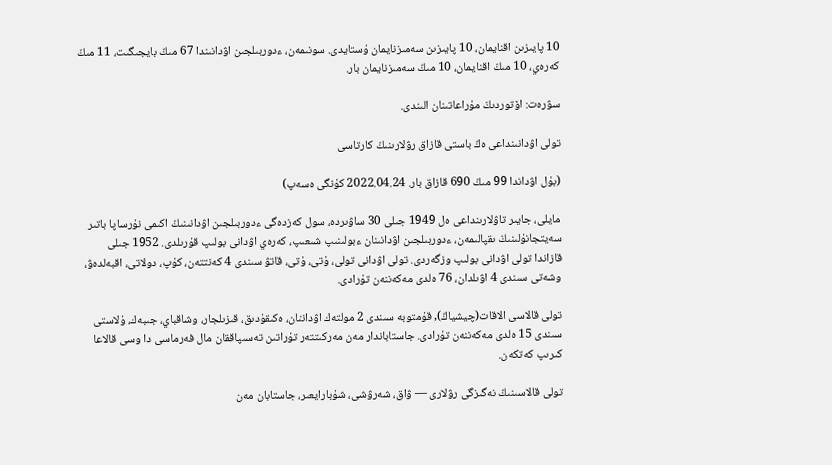10 پايىزىن اقنايمان، 10 پايىزىن سەمىزنايمان ۇستايدى. سونىمەن، ءدوربىلجىن اۋدانىندا 67 مىڭ بايجىگىت، 11 مىڭ كەرەي، 10 مىڭ اقنايمان، 10 مىڭ سەمىزنايمان بار.

سۋرەت: اۆتوردىڭ مۇراعاتىنان الىندى.

تولى اۋدانىنداعى ەڭ باستى قازاق رۋلارىنىڭ كارتاسى

(بۇل اۋداندا 99 مىڭ 690 قازاق بار. 2022.04.24 كۇنگى ەسەپ)

مايلى، جايىر تاۋلارىنداعى ەل 1949 جىلى 30 ساۋىردە، سول كەزدەگى ءدوربىلجىن اۋدانىنىڭ اكىمى نۇرساپا باتىر سەيتجانۇلىنىڭ ىقپالىمەن، ءدوربىلجىن اۋدانىنان ءبولىنىپ شىعىپ، كەرەي اۋدانى بولىپ قۇرىلدى. 1952 جىلى قازاندا تولى اۋدانى بولىپ وزگەردى. تولى اۋدانى تولى، ۇتى، ۇتى، قاتۋ سىندى 4 كەنتتەن، كۇپ، دولاتى، اقبەلدەۋ، وشەتى سىندى 4 اۋىلدان، 76 ەلدى مەكەننەن تۇرادى.

تولى قالاسى الاقات(چيشياڭ), قۇمتوبە سىندى 2 مولتەك اۋداننان، ەكىقۇدىق، قىزىلجار، وشاقباي، جىبەك، ۇلاستى سىندى 15 ەلدى مەكەننەن تۇرادى. جاستاباندار مەن مەركىتتەر تۇراتىن تەسىپاققان مال فەرماسى دا وسى قالاعا كىرىپ كەتكەن.

تولى قالاسىنىڭ نەگىزگى رۋلارى — ۋاق، شەرۋشى، شۇبارايعىر، جاستابان مەن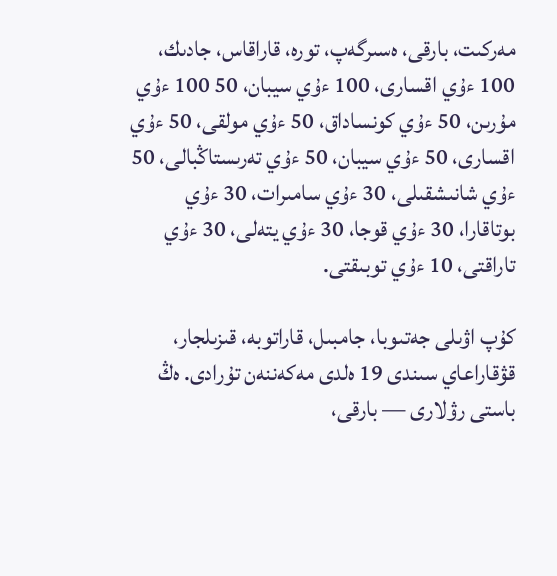مەركىت، بارقى، ەسىرگەپ، تورە، قاراقاس، جادىك، 100 ءۇي اقسارى، 100 ءۇي سيبان، 50 100 ءۇي مۇرىن، 50 ءۇي كونساداق، 50 ءۇي مولقى، 50 ءۇي اقسارى، 50 ءۇي سيبان، 50 ءۇي تەرىستاڭبالى، 50 ءۇي شانىشقىلى، 30 ءۇي سامىرات، 30 ءۇي بوتاقارا، 30 ءۇي قوجا، 30 ءۇي يتەلى، 30 ءۇي تاراقتى، 10 ءۇي توبىقتى.

كۇپ اۋىلى جەتىوبا، جامبىل، قاراتوبە، قىزىلجار، قۋقاراعاي سىندى 19 ەلدى مەكەننەن تۇرادى. ەڭ باستى رۋلارى — بارقى،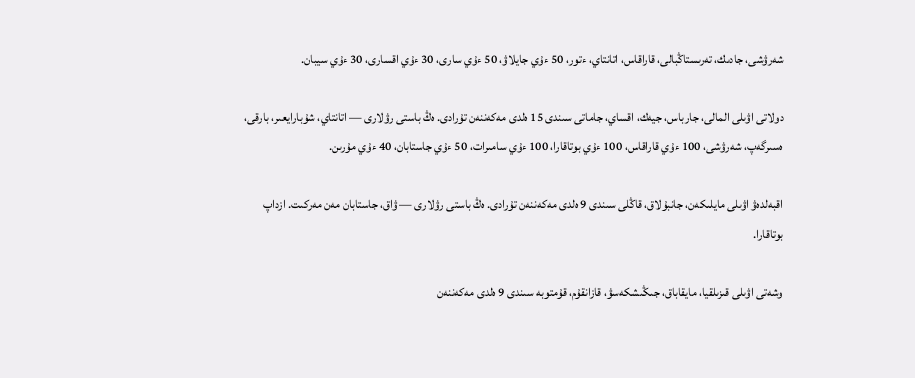شەرۋشى، جادىك، تەرىستاڭبالى، قاراقاس، اتانتاي، ءتور، 50 ءۇي جايلاۋ، 50 ءۇي سارى، 30 ءۇي اقسارى، 30 ءۇي سيبان.

دولاتى اۋىلى المالى، جارباس، جيەك، اقساي، جاماتى سىندى 15 ەلدى مەكەننەن تۇرادى. ەڭ باستى رۋلارى — اتانتاي، شۇبارايعىر، بارقى، ەسىرگەپ، شەرۋشى، 100 ءۇي قاراقاس، 100 ءۇي بوتاقارا، 100 ءۇي سامىرات، 50 ءۇي جاستابان، 40 ءۇي مۇرىن.

اقبەلدەۋ اۋىلى مايلىكەن، جانبۇلاق، قاڭلى سىندى 9 ەلدى مەكەننەن تۇرادى. ەڭ باستى رۋلارى — ۋاق، جاستابان مەن مەركىت. ازداپ بوتاقارا.

وشەتى اۋىلى قىزىلقيا، مايقاباق، جىڭىشكەسۋ، قازانقۇم، قۇمتوبە سىندى 9 ەلدى مەكەننەن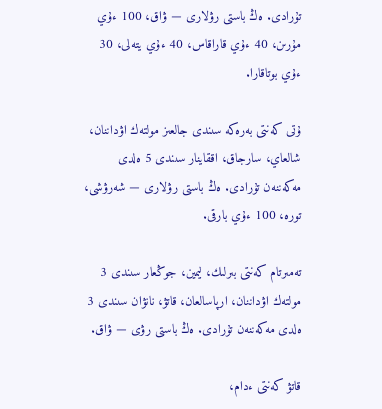تۇرادى. ەڭ باستى رۋلارى — ۋاق، 100 ءۇي مۇرىن، 40 ءۇي قاراقاس، 40 ءۇي يتەلى، 30 ءۇي بوتاقارا.

ۇتى كەنتى بەرەكە سىندى جالعىز مولتەك اۋداننان، شالعاي، سارجاق، اققاينار سىندى 5 ەلدى مەكەننەن تۇرادى. ەڭ باستى رۋلارى — شەرۋشى، تورە، 100 ءۇي بارقى.

تەمىرتام كەنتى بىرلىك، ليمين، جوڭعار سىندى 3 مولتەك اۋداننان، ارپاسالعان، قاتۋ، نانۋان سىندى 3 ەلدى مەكەننەن تۇرادى. ەڭ باستى رۋى — ۋاق.

قاتۋ كەنتى ءدام،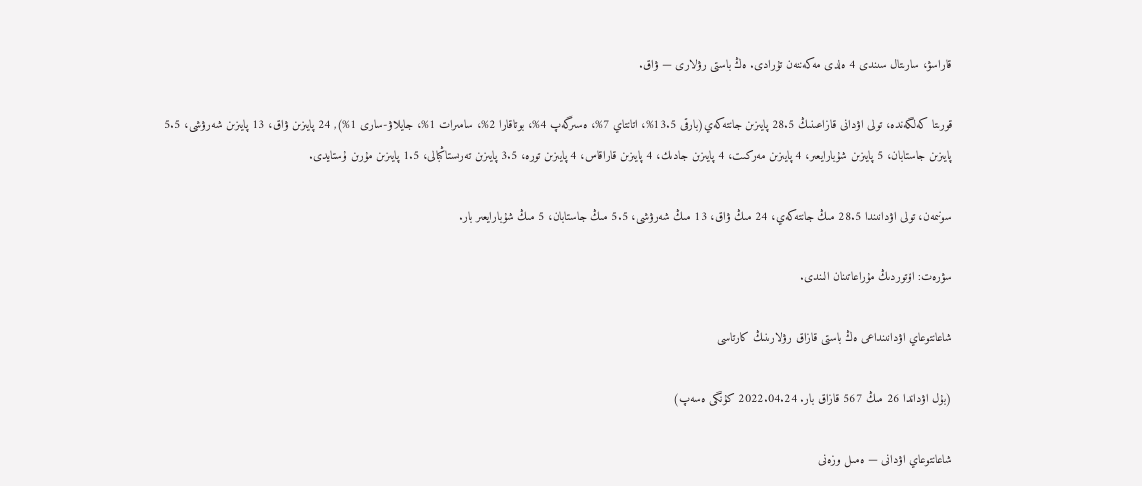قاراسۋ، سارىتال سىندى 4 ەلدى مەكەننەن تۇرادى. ەڭ باستى رۋلارى — ۋاق.

قورىتا كەلگەندە، تولى اۋدانى قازاعىنىڭ 28.5 پايىزىن جانتەكەي(بارقى 13.5%، اتانتاي 7%، ەسىرگەپ 4%، بوتاقارا 2%، سامىرات 1%، جايلاۋ-سارى 1%), 24 پايىزىن ۋاق، 13 پايىزىن شەرۋشى، 5.5 پايىزىن جاستابان، 5 پايىزىن شۇبارايعىر، 4 پايىزىن مەركىت، 4 پايىزىن جادىك، 4 پايىزىن قاراقاس، 4 پايىزىن تورە، 3.5 پايىزىن تەرىستاڭبالى، 1.5 پايىزىن مۇرىن ۇستايدى.

سونىمەن، تولى اۋدانىندا 28.5 مىڭ جانتەكەي، 24 مىڭ ۋاق، 13 مىڭ شەرۋشى، 5.5 مىڭ جاستابان، 5 مىڭ شۇبارايعىر بار.

سۋرەت: اۆتوردىڭ مۇراعاتىنان الىندى.

شاعانتوعاي اۋدانىنداعى ەڭ باستى قازاق رۋلارىنىڭ كارتاسى

(بۇل اۋداندا 26 مىڭ 567 قازاق بار. 2022.04.24 كۇنگى ەسەپ)

شاعانتوعاي اۋدانى — ەمىل وزەنى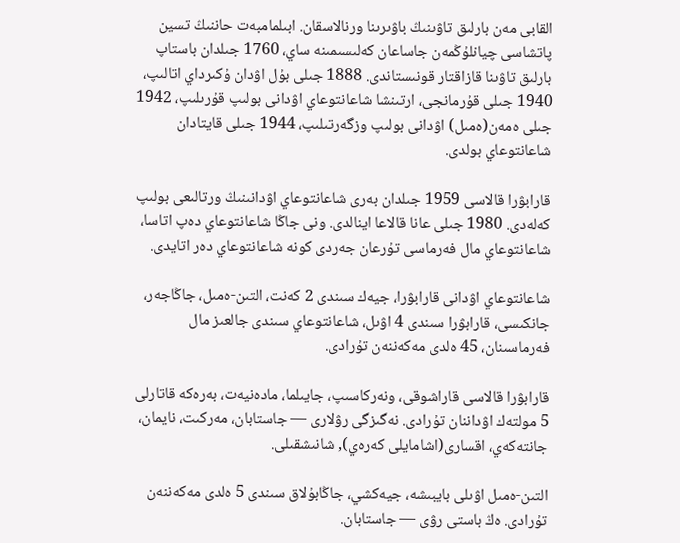القابى مەن بارلىق تاۋىنىڭ باۋىرىنا ورنالاسقان. ابىلمامبەت حاننىڭ تسين پاتشاسى چيانلۇڭمەن جاساعان كەلىسىمىنە ساي، 1760 جىلدان باستاپ بارلىق تاۋىنا قازاقتار قونىستاندى. 1888 جىلى بۇل اۋدان ۇكىرداي اتالىپ، 1940 جىلى قۇرمانجى، ارتىنشا شاعانتوعاي اۋدانى بولىپ قۇرىلىپ، 1942 جىلى ەمەن(ەمىل) اۋدانى بولىپ وزگەرتىلىپ، 1944 جىلى قايتادان شاعانتوعاي بولدى.

قارابۋرا قالاسى 1959 جىلدان بەرى شاعانتوعاي اۋدانىنىڭ ورتالىعى بولىپ كەلەدى. 1980 جىلى عانا قالاعا اينالدى. ونى جاڭا شاعانتوعاي دەپ اتاسا، شاعانتوعاي مال فەرماسى تۇرعان جەردى كونە شاعانتوعاي دەر اتايدى.

شاعانتوعاي اۋدانى قارابۋرا، جيەك سىندى 2 كەنت، التىن-ەمىل، جاڭاجەر، جانكىسى، قارابۋرا سىندى 4 اۋىل، شاعانتوعاي سىندى جالعىز مال فەرماسىنان، 45 ەلدى مەكەننەن تۇرادى.

قارابۋرا قالاسى قاراشوقى، ونەركاسىپ، جايىلما، مادەنيەت، بەرەكە قاتارلى 5 مولتەك اۋداننان تۇرادى. نەگىزگى رۋلارى — جاستابان، مەركىت، نايمان، جانتەكەي، اقسارى(اشامايلى كەرەي), شانىشقىلى.

التىن-ەمىل اۋىلى بايبىشە، جيەكشي، جاڭابۇلاق سىندى 5 ەلدى مەكەننەن تۇرادى. ەڭ باستى رۋى — جاستابان.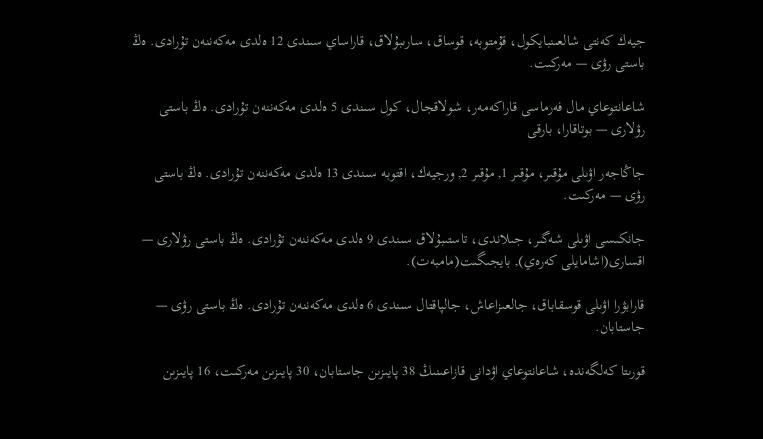جيەك كەنتى شالعىنبايكول، قۇمتوبە، قوساق، سارىبۇلاق، قاراساي سىندى 12 ەلدى مەكەننەن تۇرادى. ەڭ باستى رۋى — مەركىت.

شاعانتوعاي مال فەرماسى قاراكەمەر، شولاقجال، كول سىندى 5 ەلدى مەكەننەن تۇرادى. ەڭ باستى رۋلارى — بوتاقارا، بارقى

جاڭاجەر اۋىلى مۇقىر، مۇقىر 1, مۇقىر 2, ورجيەك، اقتوبە سىندى 13 ەلدى مەكەننەن تۇرادى. ەڭ باستى رۋى — مەركىت.

جانكىسى اۋىلى شەگىر، جىلاندى، تاستىبۇلاق سىندى 9 ەلدى مەكەننەن تۇرادى. ەڭ باستى رۋلارى — اقسارى(اشامايلى كەرەي), بايجىگىت(مامبەت).

قارابۋرا اۋىلى قوسقاباق، جالعىزاعاش، جالپاقتال سىندى 6 ەلدى مەكەننەن تۇرادى. ەڭ باستى رۋى — جاستابان.

قورىتا كەلگەندە، شاعانتوعاي اۋدانى قازاعىنىڭ 38 پايىزىن جاستابان، 30 پايىزىن مەركىت، 16 پايىزىن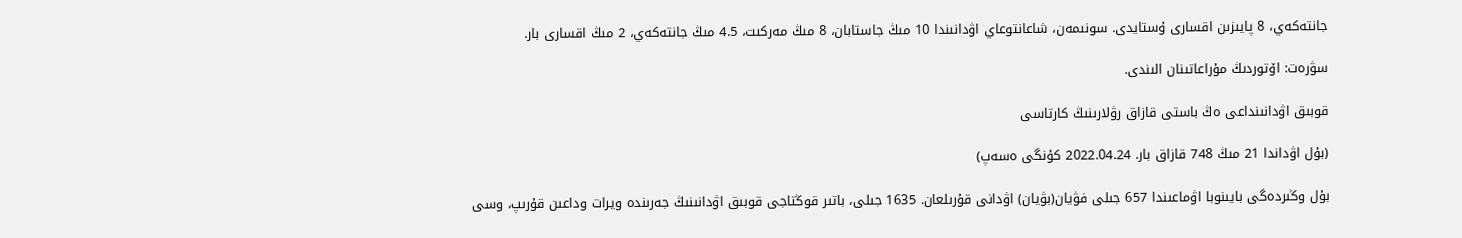جانتەكەي، 8 پايىزىن اقسارى ۇستايدى. سونىمەن، شاعانتوعاي اۋدانىندا 10 مىڭ جاستابان، 8 مىڭ مەركىت، 4.5 مىڭ جانتەكەي، 2 مىڭ اقسارى بار.

سۋرەت: اۆتوردىڭ مۇراعاتىنان الىندى.

قوبىق اۋدانىنداعى ەڭ باستى قازاق رۋلارىنىڭ كارتاسى

(بۇل اۋداندا 21 مىڭ 748 قازاق بار. 2022.04.24 كۇنگى ەسەپ)

بۇل وڭىردەگى بايىنوبا اۋماعىندا 657 جىلى فۋيان(بۋيان) اۋدانى قۇرىلعان. 1635 جىلى، باتىر قوڭتاجى قوبىق اۋدانىنىڭ جەرىندە ويرات وداعىن قۇرىپ، وسى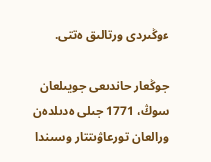ءوڭىردى ورتالىق ەتتى.

جوڭعار حاندىعى جويىلعان سوڭ، 1771 جىلى ەدىلدەن ورالعان تورعاۋىتتار وسىندا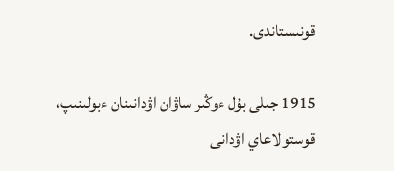قونىستاندى.

1915 جىلى بۇل ءوڭىر ساۋان اۋدانىنان ءبولىنىپ، قوستولاعاي اۋدانى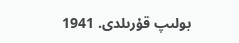بولىپ قۇرىلدى. 1941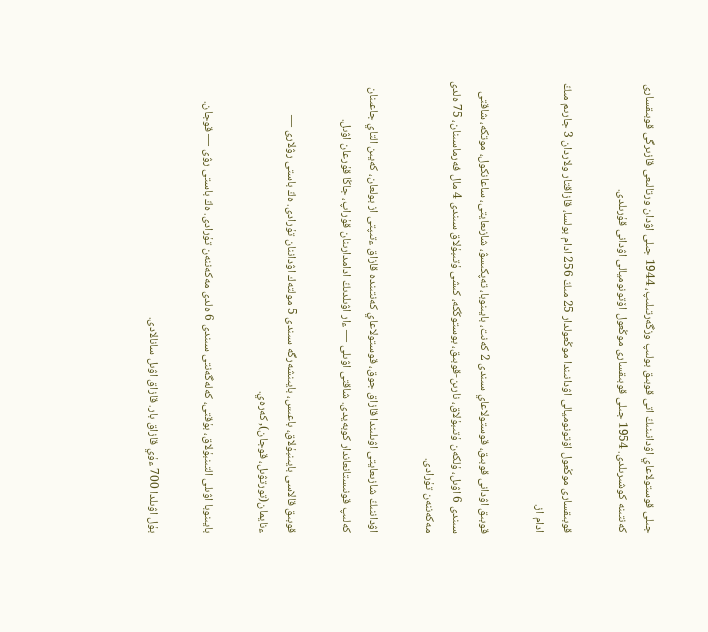جىلى قوستولاعاي اۋدانىنىڭ اتى قوبىق بولىپ وزگەرتىلىپ، 1944 جىلى اۋدان ورتالىعى قازىرگى قوبىقسارى كەنتىنە كوشىرىلدى. 1954 جىلى قوبىقسارى موڭعول اۆتونوميالى اۋدانى قۇرىلدى.

قوبىقسارى موڭعول اۆتونوميالى اۋدانىندا موڭعولدار 25 مىڭ 256 ادام بولسا، قازاقتار ولاردان 3 جارىم مىڭ ادام از.

قوبىق اۋدانى قوبىق، قوستولاعاي سىندى 2 كەنت، بايىنوبا، تەپكىسۋ، شازىعايتى، ساعانكول، موتكە، شاقتى سىندى 6 اۋىل، ۇلكەن ۇتىبۇلاق، نارىن-قوبىق، بوستوڭكە، كىشى ۇتىبۇلاق سىندى 4 مال فەرماسىنان، 75 ەلدى مەكەننەن تۇرادى.

اۋداننىڭ شازىعايتى اۋىلىندا قازاق جوق، قوستولاعاي كەنتىندە قازاق ءتىپتى از بولعان، كەيىن التاي جاعىنان كەلىپ قونىستانعاندار كوبەيدى. شاقتى اۋىلى — ءار اۋىلدىڭ ادامدارىنان قۇراپ، جاڭا قۇرعان اۋىل.

قوبىق قالاسى بايىنبۇلاق، باعىس، بايىنشەرگە سىندى 5 مولتەك اۋداننان تۇرادى. ەڭ باستى رۋلارى — ءنايمان(تورتۋىل، قوجان), كەرەي.

بايىنوبا اۋىلى التىنبۇلاق، بۇقتى، كەلەگەنتى سىندى 6 ەلدى مەكەننەن تۇرادى. ەڭ باستى رۋى — قوجان.

بۇل اۋىلدا 700 ءۇي قازاق بار. قازاق اۋىل سانالادى.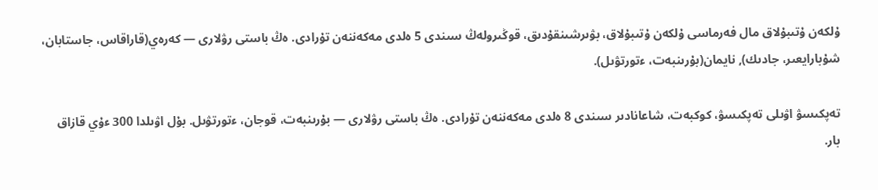ۇلكەن ۇتىبۇلاق مال فەرماسى ۇلكەن ۇتىبۇلاق، بۋىرشىنقۇدىق، قوڭىرولەڭ سىندى 5 ەلدى مەكەننەن تۇرادى. ەڭ باستى رۋلارى — كەرەي(قاراقاس، جاستابان، شۇبارايعىر، جادىك), نايمان(بۇرىنبەت، ءتورتۋىل).

تەپكىسۋ اۋىلى تەپكىسۋ، كوكبەت، شاعانادىر سىندى 8 ەلدى مەكەننەن تۇرادى. ەڭ باستى رۋلارى — بۇرىنبەت، قوجان، ءتورتۋىل. بۇل اۋىلدا 300 ءۇي قازاق بار.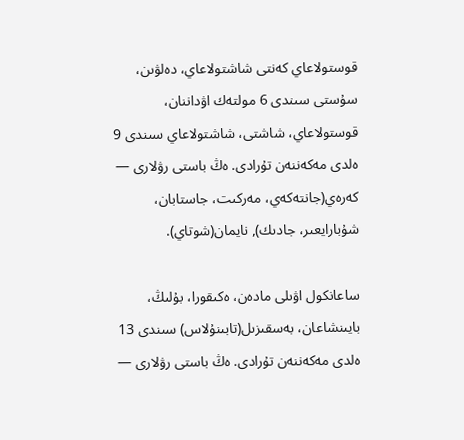قوستولاعاي كەنتى شاشتولاعاي، دەلۋىن، سۇستى سىندى 6 مولتەك اۋداننان، قوستولاعاي، شاشتى، شاشتولاعاي سىندى 9 ەلدى مەكەننەن تۇرادى. ەڭ باستى رۋلارى — كەرەي(جانتەكەي، مەركىت، جاستابان، شۇبارايعىر، جادىك), نايمان(شوتاي).

ساعانكول اۋىلى مادەن، ەكىقورا، بۇلىڭ، بايىنشاعان، بەسقىزىل(تابىنۇلاس) سىندى 13 ەلدى مەكەننەن تۇرادى. ەڭ باستى رۋلارى —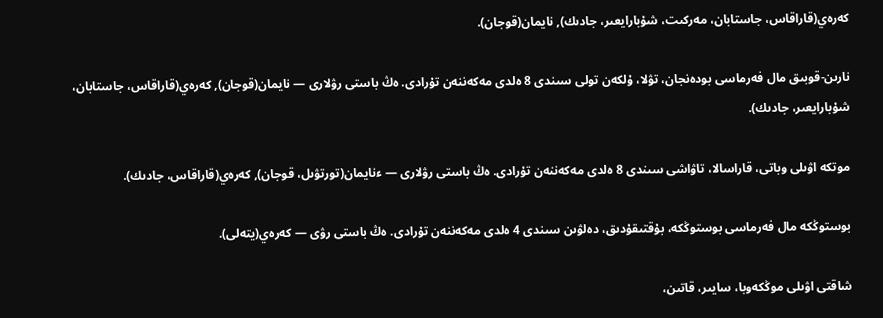كەرەي(قاراقاس، جاستابان، مەركىت، شۇبارايعىر، جادىك), نايمان(قوجان).

نارىن-قوبىق مال فەرماسى بودەنجان، تۋلا، ۇلكەن تولى سىندى 8 ەلدى مەكەننەن تۇرادى. ەڭ باستى رۋلارى — نايمان(قوجان), كەرەي(قاراقاس، جاستابان، شۇبارايعىر، جادىك).

موتكە اۋىلى وباتى، قاراسالا، تاۋاشى سىندى 8 ەلدى مەكەننەن تۇرادى. ەڭ باستى رۋلارى — ءنايمان(تورتۋىل، قوجان), كەرەي(قاراقاس، جادىك).

بوستوڭكە مال فەرماسى بوستوڭكە، بۇقتىقۇدىق، دەلۋىن سىندى 4 ەلدى مەكەننەن تۇرادى. ەڭ باستى رۋى — كەرەي(يتەلى).

شاقتى اۋىلى موڭكەوبا، سايىر، قاتىن،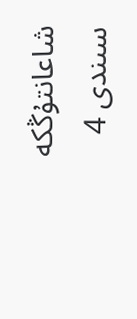شاعانتۇڭكە سىندى 4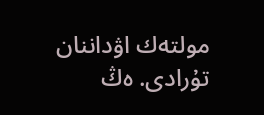مولتەك اۋداننان تۇرادى. ەڭ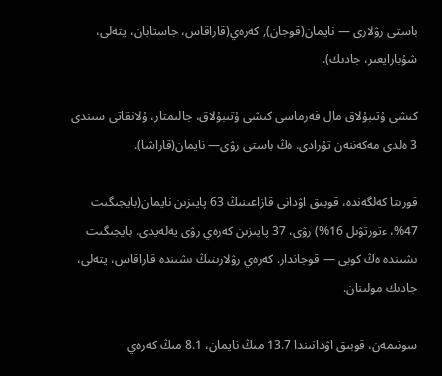باستى رۋلارى — نايمان(قوجان), كەرەي(قاراقاس، جاستابان، يتەلى، شۇبارايعىر، جادىك).

كىشى ۇتىبۇلاق مال فەرماسى كىشى ۇتىبۇلاق، جالىمتار، ۇلانقاتى سىندى 3 ەلدى مەكەننەن تۇرادى. ەڭ باستى رۋى— نايمان(قاراشا).

قورىتا كەلگەندە، قوبىق اۋدانى قازاعىنىڭ 63 پايىزىن نايمان(بايجىگىت 47%، ءتورتۋىل 16%) رۋى، 37 پايىزىن كەرەي رۋى يەلەيدى. بايجىگىت ىشىندە ەڭ كوبى — قوجاندار. كەرەي رۋلارىنىڭ ىشىندە قاراقاس، يتەلى، جادىك مولىنان.

سونىمەن، قوبىق اۋدانىندا 13.7 مىڭ نايمان، 8.1 مىڭ كەرەي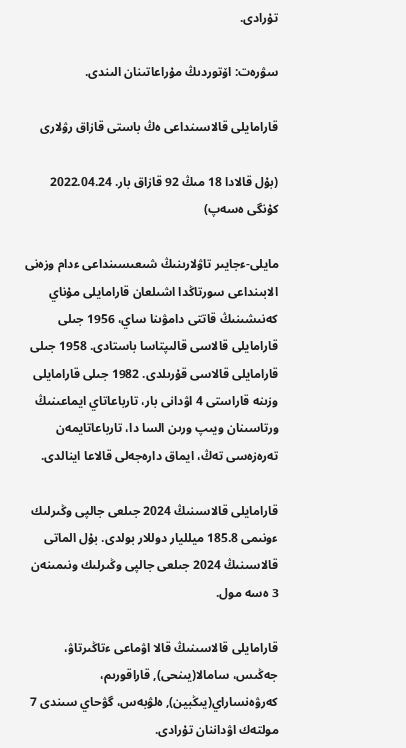تۇرادى.

سۋرەت: اۆتوردىڭ مۇراعاتىنان الىندى.

قارامايلى قالاسىنداعى ەڭ باستى قازاق رۋلارى

(بۇل قالادا 18 مىڭ 92 قازاق بار. 2022.04.24 كۇنگى ەسەپ)

مايلى-ءجايىر تاۋلارىنىڭ شىعىسىنداعى ءدام وزەنى الابىنداعى سورتاڭدا اشىلعان قارامايلى مۇناي كەنىشىنىڭ قاتتى دامۋىنا ساي، 1956 جىلى قارامايلى قالاسى قالىپتاسا باستادى. 1958 جىلى قارامايلى قالاسى قۇرىلدى. 1982 جىلى قارامايلى وزىنە قاراستى 4 اۋدانى بار، تارباعاتاي ايماعىنىڭ ورتاسىنان ويىپ ورىن السا دا، تارباعاتايمەن تەرەزەسى تەڭ، ايماق دارەجەلى قالاعا اينالدى.

قارامايلى قالاسىنىڭ 2024 جىلعى جالپى وڭىرلىك ءونىمى 185.8 ميلليار دوللار بولدى. بۇل الماتى قالاسىنىڭ 2024 جىلعى جالپى وڭىرلىك ونىمىنەن 3 ەسە مول.

قارامايلى قالاسىنىڭ قالا اۋماعى ءتاڭىرتاۋ، جەڭىس، سامالا(يىنحى), قاراقورىم، كەرۋەنساراي(يىڭبين), ەلۋبەس، گۋحاي سىندى 7 مولتەك اۋداننان تۇرادى.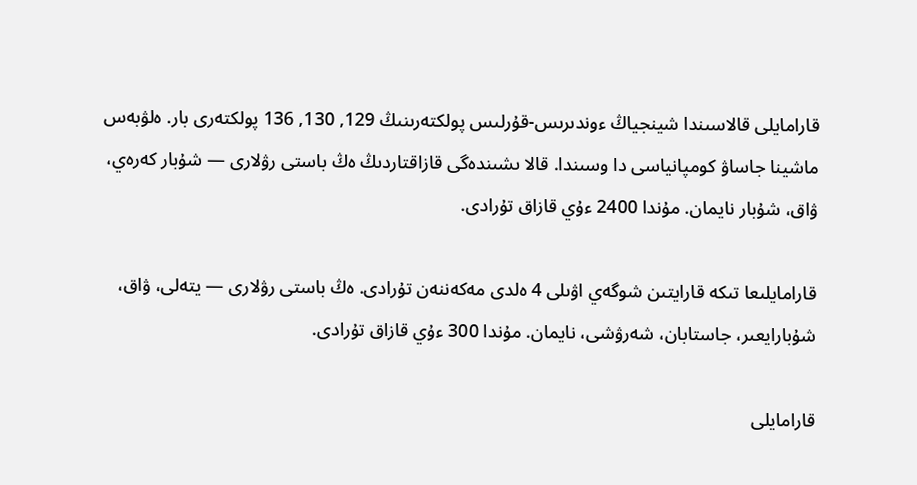قارامايلى قالاسىندا شينجياڭ ءوندىرىس-قۇرلىس پولكتەرىنىڭ 129, 130, 136 پولكتەرى بار. ەلۋبەس ماشينا جاساۋ كومپانياسى دا وسىندا. قالا ىشىندەگى قازاقتاردىڭ ەڭ باستى رۋلارى — شۇبار كەرەي، ۋاق، شۇبار نايمان. مۇندا 2400 ءۇي قازاق تۇرادى.

قارامايلىعا تىكە قارايتىن شوگەي اۋىلى 4 ەلدى مەكەننەن تۇرادى. ەڭ باستى رۋلارى — يتەلى، ۋاق، شۇبارايعىر، جاستابان، شەرۋشى، نايمان. مۇندا 300 ءۇي قازاق تۇرادى.

قارامايلى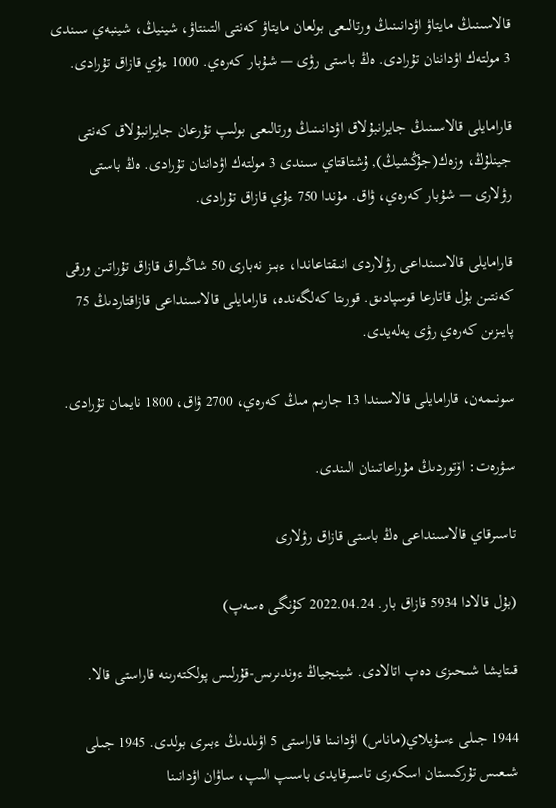قالاسىنىڭ مايتاۋ اۋدانىنىڭ ورتالىعى بولعان مايتاۋ كەنتى التىنتاۋ، شينيڭ، شينبەي سىندى 3 مولتەك اۋداننان تۇرادى. ەڭ باستى رۋى — شۇبار كەرەي. 1000 ءۇي قازاق تۇرادى.

قارامايلى قالاسىنىڭ جايرانبۇلاق اۋدانىنىڭ ورتالىعى بولىپ تۇرعان جايرانبۇلاق كەنتى جينلۇڭ، وزەك(جۇڭشيڭ), ۇشتاقتاي سىندى 3 مولتەك اۋداننان تۇرادى. ەڭ باستى رۋلارى — شۇبار كەرەي، ۋاق. مۇندا 750 ءۇي قازاق تۇرادى.

قارامايلى قالاسىنداعى رۋلاردى انىقتاعاندا، ءبىز نەبارى 50 شاڭىراق قازاق تۇراتىن ورقى كەنتىن بۇل قاتارعا قوسپادىق. قورىتا كەلگەندە، قارامايلى قالاسىنداعى قازاقتاردىڭ 75 پايىزىن كەرەي رۋى يەلەيدى.

سونىمەن، قارامايلى قالاسىندا 13 جارىم مىڭ كەرەي، 2700 ۋاق، 1800 نايمان تۇرادى.

سۋرەت: اۆتوردىڭ مۇراعاتىنان الىندى.

تاسىرقاي قالاسىنداعى ەڭ باستى قازاق رۋلارى

(بۇل قالادا 5934 قازاق بار. 2022.04.24 كۇنگى ەسەپ)

قىتايشا شىحىزى دەپ اتالادى. شينجياڭ ءوندىرىس-قۇرلىس پولكتەرىنە قاراستى قالا.

1944 جىلى ءسۇيلاي(ماناس) اۋدانىنا قاراستى 5 اۋىلدىڭ ءبىرى بولدى. 1945 جىلى شىعىس تۇركىستان اسكەرى تاسىرقايدى باسىپ الىپ، ساۋان اۋدانىنا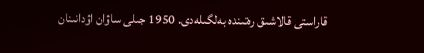قاراستى قالاشىق رەتىندە بەلگىلەدى. 1950 جىلى ساۋان اۋدانىنان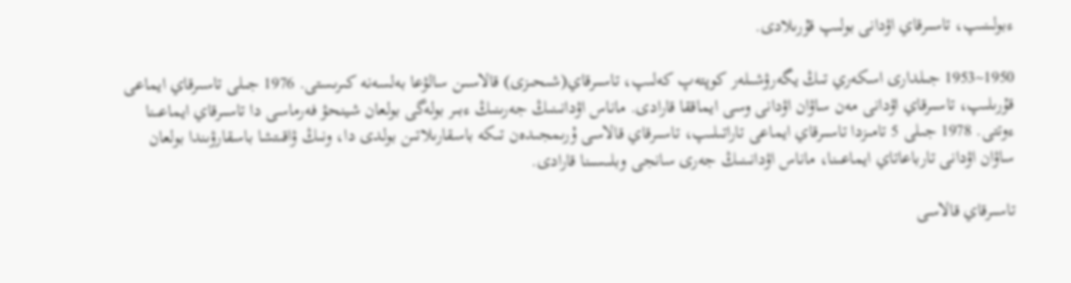ءبولىنىپ، تاسىرقاي اۋدانى بولىپ قۇرىلادى.

1950~1953 جىلدارى اسكەري تىڭ يگەرۋشىلەر كوپتەپ كەلىپ، تاسىرقاي(شىحىزى) قالاسىن سالۋعا بەلسەنە كىرىستى. 1976 جىلى تاسىرقاي ايماعى قۇرىلىپ، تاسىرقاي اۋدانى مەن ساۋان اۋدانى وسى ايماققا قارادى. ماناس اۋدانىنىڭ جەرىنىڭ ءبىر بولەگى بولعان شينحۋ فەرماسى دا تاسىرقاي ايماعىنا ءوتتى. 1978 جىلى 5 تامىزدا تاسىرقاي ايماعى تاراتىلىپ، تاسىرقاي قالاسى ۇرىمجىدەن تىكە باسقارىلاتىن بولدى دا، ونىڭ ۋاقىتشا باسقارۋىندا بولعان ساۋان اۋدانى تارباعاتاي ايماعىنا، ماناس اۋدانىنىڭ جەرى سانجى وبلىسىنا قارادى.

تاسىرقاي قالاسى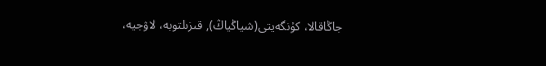جاڭاقالا، كۇنگەيتى(شياڭياڭ), قىزىلتوبە، لاۋجيە،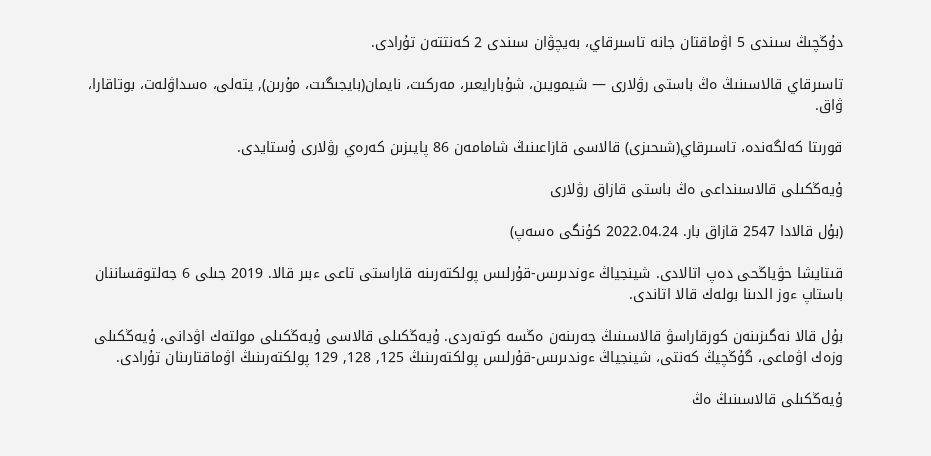دۇڭچىڭ سىندى 5 اۋماقتان جانە تاسىرقاي، بەيچۋان سىندى 2 كەنتتەن تۇرادى.

تاسىرقاي قالاسىنىڭ ەڭ باستى رۋلارى — شيمويىن، شۇبارايعىر، مەركىت، نايمان(بايجىگىت، مۇرىن), يتەلى، ەسداۋلەت، بوتاقارا، ۋاق.

قورىتا كەلگەندە، تاسىرقاي(شىحىزى) قالاسى قازاعىنىڭ شامامەن 86 پايىزىن كەرەي رۋلارى ۇستايدى.

ۇيەڭكىلى قالاسىنداعى ەڭ باستى قازاق رۋلارى

(بۇل قالادا 2547 قازاق بار. 2022.04.24 كۇنگى ەسەپ)

قىتايشا حۋياڭحى دەپ اتالادى. شينجياڭ ءوندىرىس-قۇرلىس پولكتەرىنە قاراستى تاعى ءبىر قالا. 2019 جىلى 6 جەلتوقساننان باستاپ ءوز الدىنا بولەك قالا اتاندى.

بۇل قالا نەگىزىنەن كورقاراسۋ قالاسىنىڭ جەرىنەن ەڭسە كوتەردى. ۇيەڭكىلى قالاسى ۇيەڭكىلى مولتەك اۋدانى، ۇيەڭكىلى وزەك اۋماعى، گۇڭچيڭ كەنتى، شينجياڭ ءوندىرىس-قۇرلىس پولكتەرىنىڭ 125, 128, 129 پولكتەرىنىڭ اۋماقتارىنان تۇرادى.

ۇيەڭكىلى قالاسىنىڭ ەڭ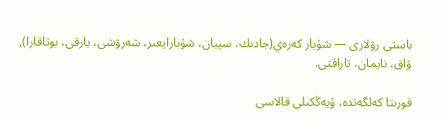باستى رۋلارى — شۇبار كەرەي(جادىك، سيبان، شۇبارايعىر، شەرۋشى، بارقى، بوتاقارا), ۋاق، نايمان، تاراقتى.

قورىتا كەلگەندە، ۇيەڭكىلى قالاسى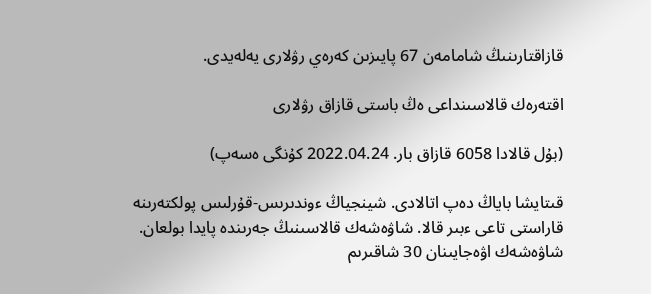قازاقتارىنىڭ شامامەن 67 پايىزىن كەرەي رۋلارى يەلەيدى.

اقتەرەك قالاسىنداعى ەڭ باستى قازاق رۋلارى

(بۇل قالادا 6058 قازاق بار. 2022.04.24 كۇنگى ەسەپ)

قىتايشا باياڭ دەپ اتالادى. شينجياڭ ءوندىرىس-قۇرلىس پولكتەرىنە قاراستى تاعى ءبىر قالا. شاۋەشەك قالاسىنىڭ جەرىندە پايدا بولعان. شاۋەشەك اۋەجايىنان 30 شاقىرىم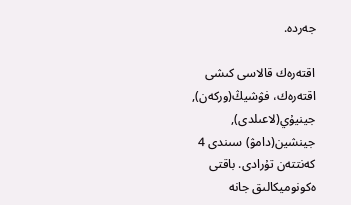جەردە.

اقتەرەك قالاسى كىشى اقتەرەك، فۋشيڭ(وركەن), جينيۇي(لاعىلدى), جينشين(دامۋ) سىندى 4 كەنتتەن تۇرادى. باقتى ەكونوميكالىق جانە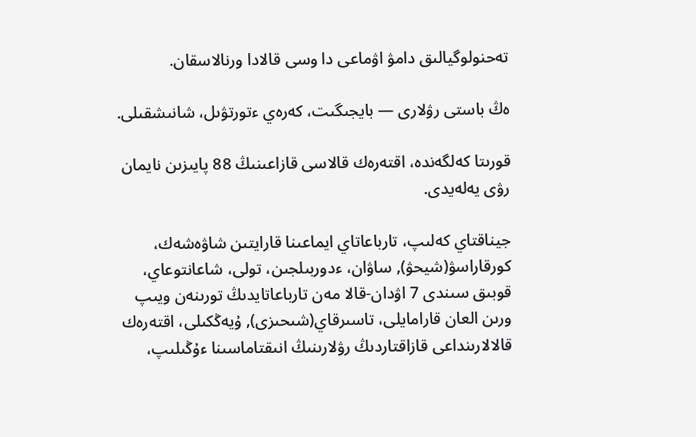تەحنولوگيالىق دامۋ اۋماعى دا وسى قالادا ورنالاسقان.

ەڭ باستى رۋلارى — بايجىگىت، كەرەي ءتورتۋىل، شانىشقىلى.

قورىتا كەلگەندە، اقتەرەك قالاسى قازاعىنىڭ 88 پايىزىن نايمان رۋى يەلەيدى.

جيناقتاي كەلىپ، تارباعاتاي ايماعىنا قارايتىن شاۋەشەك، كورقاراسۋ(شيحۋ), ساۋان، ءدوربىلجىن، تولى، شاعانتوعاي، قوبىق سىندى 7 اۋدان-قالا مەن تارباعاتايدىڭ تورىنەن ويىپ ورىن العان قارامايلى، تاسىرقاي(شىحىزى), ۇيەڭكىلى، اقتەرەك قالالارىنداعى قازاقتاردىڭ رۋلارىنىڭ انىقتاماسىنا ءۇڭىلىپ،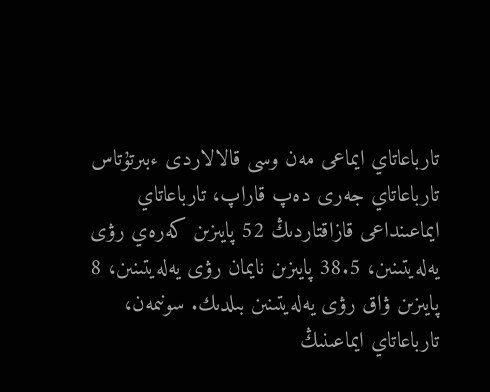تارباعاتاي ايماعى مەن وسى قالالاردى ءبىرتۇتاس تارباعاتاي جەرى دەپ قاراپ، تارباعاتاي ايماعىنداعى قازاقتاردىڭ 52 پايىزىن كەرەي رۋى يەلەيتىنىن، 38.5 پايىزىن نايمان رۋى يەلەيتىنىن، 8 پايىزىن ۋاق رۋى يەلەيتىنىن بىلدىك. سونىمەن، تارباعاتاي ايماعىنىڭ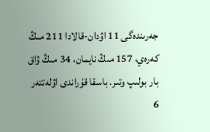جەرىندەگى 11 اۋدان-قالادا 211 مىڭ كەرەي، 157 مىڭ نايمان، 34 مىڭ ۋاق بار بولىپ وتىر. باسقا قۇراندى اۋلەتتەر 6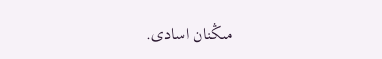مىڭنان اسادى.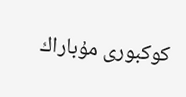كوكبورى مۇباراك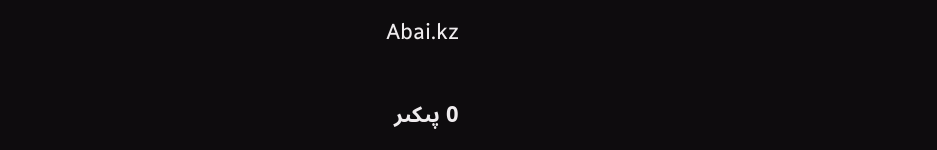Abai.kz

0 پىكىر